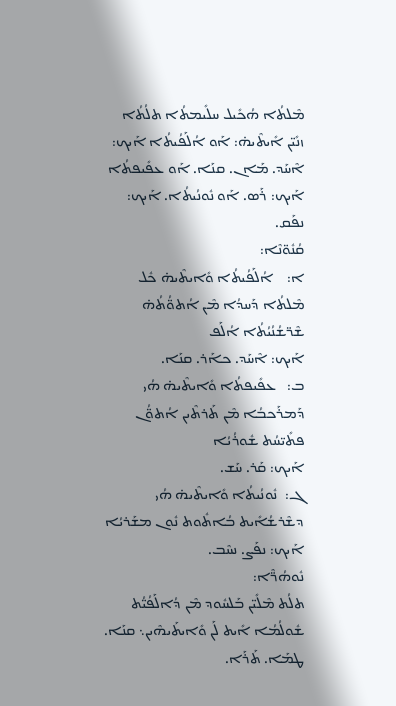ܡܶܠܬܳܐ ܗܳܟܺܝܠ ܚܠܺܝܡܬܳܐ ܬܠܳܬܳܐ ܙܢܺܝ̈ܢ ܐܺܝܬܶܝܗ̇: ܐܰܘ ܐܳܠܰܦܳܝܬܳܐ ܐܰܝܟ: ܐܶܚܰܕ. ܡܰܐܢ. ܩܢܰܐ. ܐܰܘ ܥܦܺܝܦܬܳܐ ܐܰܝܟ: ܪܰܣ. ܐܰܘ ܢܽܘܢܳܝܬܳܐ. ܐܰܝܟ: ܢܦܰܩ.
ܩܳܢܽܘ̈ܢܶܐ:
ܐ:    ܐܳܠܰܦܳܝܬܳܐ ܘܺܐܝܬܶܝܗ̇ ܟܽܠ ܡܶܠܬܳܐ ܕܰܚܕܳܐ ܡܶܢ ܐܳܬܘ̈ܳܬܳܗ̇ ܫܶܪ̈ܫܳܢܳܝܳܬܳܐ ܐܳܠܰܦ
ܐܰܝܟ: ܐܶܚܰܕ. ܟܐܰܪ. ܩܢܰܐ.
ܒ:   ܥܦܺܝܦܬܳܐ ܘܺܐܝܬܶܝܗ̇ ܗܳܝ ܕܰܡܪܰܟܒܳܐ ܡܶܢ ܬܰܪܬܶܝܢ ܐܳܬܘ̈ܳܢ ܦܬܺܝ̈ܚܳܬ ܫܽܘܪܳܝܳܐ
ܐܰܝܟ: ܩܰܪ. ܚܰܫ.
ܓ:  ܢܽܘܢܳܝܬܳܐ ܘܺܐܝܬܶܝܗ̇ ܗܳܝ ܕܫܶܪܫܳܐܺܝܬ ܒܳܐܬܽܘܬ ܢܽܘܢ ܡܫܰܪܝܳܐ ܐܰܝܟ: ܢܦܰܨ. ܢܚܶܒ.
ܢܽܘܗܳܪ̈ܶܐ:
ܬܠܳܬ ܡܶܠܺܝ̈ܢ ܒܰܠܚܽܘܕ ܡܶܢ ܕܳܐܠܰܦܳܝ̈ܳܬ ܫܽܘܠܳܡܳܐ ܐܺܝܬ ܠܰܢ ܘܺܐܝܬܰܝܗܶܝܢ܆ ܩܢܰܐ. ܛܡܰܐ. ܬܰܪܰܐ.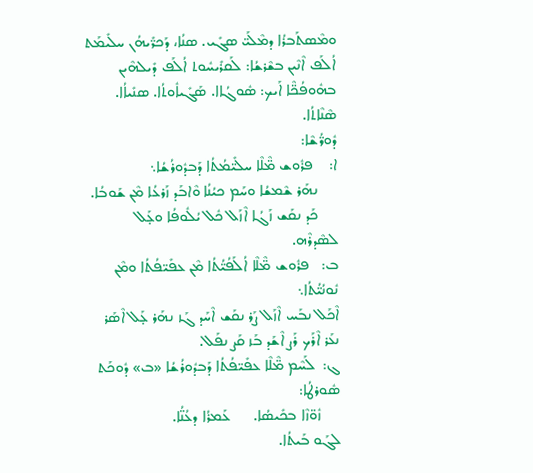ܘܡܶܣܬܰܒܪܳܐ ܕܡܶܠܰܝ̈ ܣܓܺܝ. ܣܢܳܐ، ܕܰܟܪ̈ܺܝܗܳܢ ܚܠܺܝܡܰܬ ܐܳܠܰܦ ܐܶܢܶܝܢ ܒܫܶܪܫܳܐ: ܠܰܩܪܺܝܚܽܘܬ ܐܳܠܰܦ ܕܺܝܠܗܶܝܢ ܒܗܽܘܦܳܟ̈ܶܐ ܐܰܝܟ: ܣܽܘܓܳܐܐ. ܣܰܓܺܝܐܽܘܬܳܐ. ܣܢܺܝܐܳܐ. ܣܶܢܶܐܬܳܐ.
ܕܽܘܪ̈ܳܫܶܐ:
ܐ:    ܦܪܽܘܫ ܡ̈ܶܠܶܐ ܚܠܺܝ̈ܡܳܬܳܐ ܕܰܒܕܽܘܪܳܫܳܐ܆
     ܢܗܰܪ ܫܶܡܫܳܐ ܘܚܰܡ ܟܝܳܢܳܐ ܘܶܐܒܰܕ ܙܰܪܥܳܐ ܡܶܢ ܫܰܘܒܳܐ.
     ܟܰܕ ܢܩܰܫ ܙܰܓܳܐ ܐܶܙܰܠ ܟܽܠ ܝܳܠܽܘܦܳܐ ܘܥ̣ܰܠ ܠܣܶܕܪܶܗ.
ܒ:   ܦܪܽܘܫ ܡ̈ܶܠܶܐ ܐܳܠܰܦܳܝ̈ܳܬܳܐ ܡܶܢ ܥܦܺܝ̈ܦܳܬܳܐ ܘܡܶܢ ܢܽܘܢܳܝ̈ܳܬܳܐ܆
ܐܶܟܰܠ ܢܒܰܚ ܐܶܙܰܠ ܨܰܪ ܢܩܰܫ ܐܶܚܰܕ ܓܰܙ ܢܗܰܪ ܥ̣ܰܠ ܐܶܣܰܪ ܢܥܰܪ ܐܶܪܰܟ ܪܰܨ ܐܶܫܰܕ ܒܰܙ ܩܰܨ ܢܦܰܠ.
ܓ:  ܠܰܚܶܡ ܡ̈ܶܠܶܐ ܥܦܺܝ̈ܦܳܬܳܐ ܕܰܒܕܽܘܪܳܫܳܐ «ܒ» ܕܽܘܟܰܬ ܣܽܘܪܛܳܐ:
     ܙܽܘ̈ܙܶܐ ܒܟܺܝܣܳܐ.      ܥܰܡܪܳܐ ܕܥܳܢ̈ܳܐ.                  ܠܓܰܘ ܒܰܝܬܳܐ.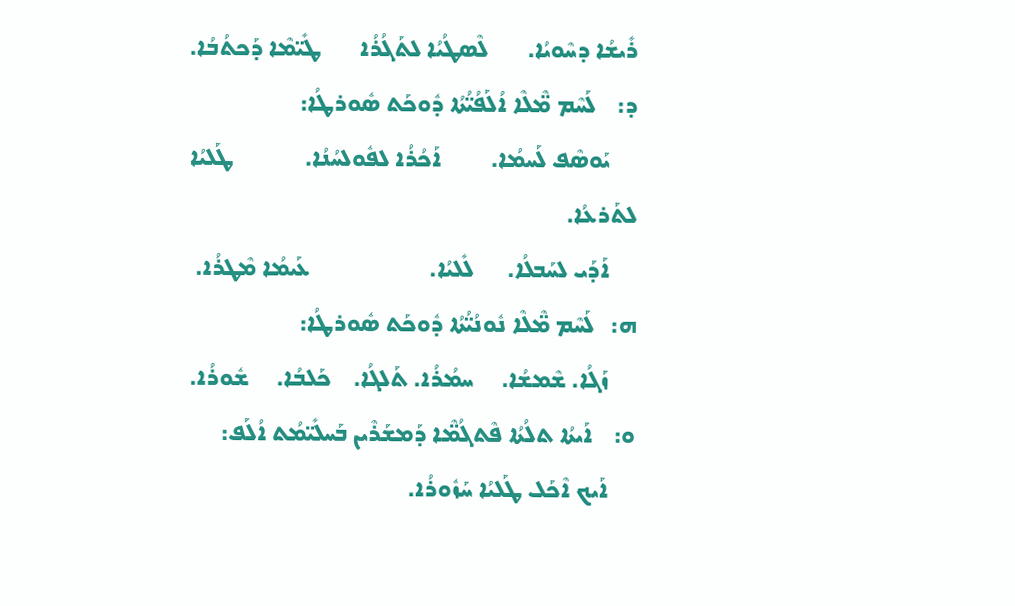ܪܺܝܫܳܐ ܕܚܶܘܝܳܐ.       ܠܶܣܛܳܝܳܐ ܠܬܰܓܳܪܳܐ       ܛܺܝ̈ܡܶܐ ܕܰܟܬܳܒܳܐ.
ܕ:    ܠܰܚܶܡ ܡ̈ܶܠܶܐ ܐܳܠܰܦܳܝ̈ܳܬܳܐ ܕܽܘܟܰܬ ܣܽܘܪܛܳܐ:
     ܝܰܘܣܶܦ ܠܰܚܡܳܐ.         ܐܰܟܳܪܳܐ ܠܦܽܘܠܚܳܢܳܐ.             ܛܰܠܝܳܐ ܠܬܰܪܥܳܐ.
     ܐܰܕܰܝ ܠܚܰܒܠܳܐ.      ܠܺܠܝܳܐ.                      ܥܰܝܡܳܐ ܡܶܛܪܳܐ.
ܗ:   ܠܰܚܶܡ ܡ̈ܶܠܶܐ ܢܽܘܢܳܝ̈ܳܬܳܐ ܕܽܘܟܰܬ ܣܽܘܪܛܳܐ:
     ܙܰܓܳܐ. ܫܶܡܫܳܐ.     ܚܡܳܪܳܐ. ܬܰܠܓܳܐ.    ܟܰܠܒܳܐ.     ܫܽܘܪܳܐ.
ܘ:    ܐܰܝܬܳܐ ܬܠܳܬܳܐ ܦܶܬܓܳܡ̈ܶܐ ܕܰܡܫܰܪܶܝܢ ܒܰܚܠܺܝ̈ܡܳܬ ܐܳܠܰܦ:
     ܐܰܝܟ ܐܶܟܰܠ ܛܰܠܝܳܐ ܚܰܙܽܘܪܳܐ.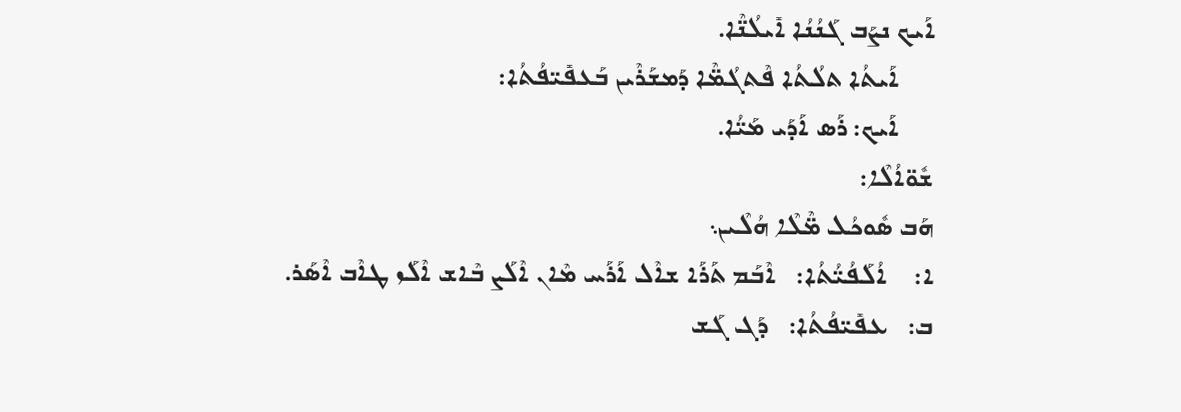ܐܰܝܟ ܢܨܰܒ ܓܰܢܳܢܳܐ ܐܺܝܠܳܢ̈ܶܐ.
     ܐܰܝܬܳܐ ܬܠܳܬܳܐ ܦܶܬܓܳܡ̈ܶܐ ܕܰܡܫܰܪܶܝܢ ܒܰܥܦܺܝ̈ܦܳܬܳܐ:
     ܐܰܝܟ: ܪܰܣ ܐܰܕܰܝ ܡܰܝ̈ܳܐ.
ܫܽܘ̈ܐܳܠܶܐ:
ܗܰܒ ܣܽܘܟܳܠ ܡ̈ܶܠܶܐ ܗܳܠܶܝܢ܆
ܐ:    ܐܳܠܰܦܳܝ̈ܳܬܳܐ:   ܐܶܒܰܡ ܬܰܪܰܐ ܫܐܶܠ ܐܰܪܰܚ ܡܶܐܢ ܐܶܠܰܨ ܒܶܐܫ ܐܶܠܰܙ ܛܐܶܒ ܐܶܣܰܪ.
ܒ:   ܥܦܺܝ̈ܦܳܬܳܐ:   ܕܰܓ ܓܰܫ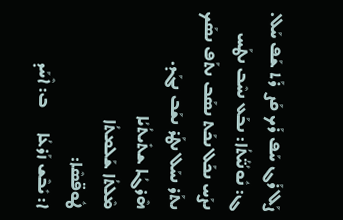ܨܰܠ ܪܰܓ ܚܰܦ ܪܰܟ ܩܰܨ  ܪܰܬ ܫܰܦ ܚܰܠ.
ܓ: ܢܽܘܢܳܝ̈ܳܬܳܐ: ܢܒܰܥ ܢܚܶܒ ܢܛܰܚ ܢܨܰܚ ܢܟܰܠ ܢܟܰܬ ܢܣܰܒ ܢܬܰܦ ܢܣܰܟ ܢܬܰܪ ܢܚܰܠ ܢܛܰܪ ܢܫܰܒ ܢܓܰܕ.
ܗܶܪܓܳܐ ܫܬܺܝܬܳܝܳܐ
ܡܶܠܬܳܐ ܫܰܠܡܬܳܐ
ܛܽܘܦ̈ܣܶܐ:
ܐ: ܝܺܒܶܫ ܙܰܪܥܳܐ      ܒ: ܐܶܚܰܕ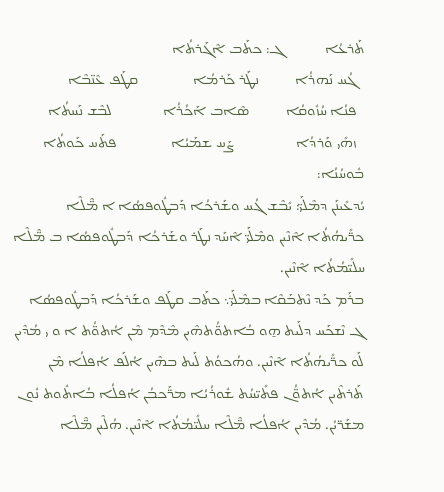ܬܰܪܥܳܐ           ܓ: ܟܬܰܒ ܐܶܓܰܪܬܳܐ
  ܓܳܚ ܢܰܗܪܳܐ          ܢܛܰܪ ܟܰܪܡܳܐ               ܩܛܰܦ ܥܶܢ̈ܒܶܐ
  ܦܢܳܐ ܚܳܙܽܘܩܳܐ          ܣܶܐܒ ܐܰܟܳܪܳܐ              ܠܒܶܫ ܢܰܚܬܳܐ
  ܙܗܺܝ ܘܰܪܕܳܐ                 ܨܰܚ ܫܡܰܝܳܐ               ܦܬܰܚ ܟܰܘܬܳܐ
ܒܽܘܚܳܢܳܐ:
ܝܳܕܥܺܝܢܰܢ ܕܡܶܠܰܝ̈: ܝܺܒܶܫ ܓܳܚ ܘܫܰܪܟܳܐ ܕܰܒܛܽܘܦܣܳܐ ܐ ܡ̈ܶܠܶܐ ܟܪ̈ܺܝܗܳܬܳܐ ܐܶܢܶܝܢ ܘܡܶܠܰܝ̈ ܐܶܚܰܕ ܢܛܰܪ ܘܫܰܪܟܳܐ ܕܰܒܛܽܘܦܣܳܐ ܒ ܡ̈ܶܠܶܐ ܚܠܺܝ̈ܡܳܬܳܐ ܐܶܢܶܝܢ.
ܒܪܰܡ ܟܰܕ ܢܶܬܒܰܩܶܐ ܒܡܶܠܰܝ̈܆ ܟܬܰܒ ܩܛܰܦ ܘܫܰܪܟܳܐ ܕܰܒܛܽܘܦܣܳܐ ܓ ܢܶܫܟܰܚ ܕܠܰܝܬ ܗ̱ܘ ܒܳܐܬܘ̈ܳܬܗܶܝܢ ܡܶܕܶܡ ܡܶܢ ܐܳܬܘ̈ܳܬ ܐ ܘ ܝ ܡܳܕܶܝܢ ܠܰܘ ܟܪ̈ܺܝܗܳܬܳܐ ܐܶܢܶܝܢ. ܘܗܳܟܘܳܬ ܠܰܝܬ ܒܗܶܝܢ ܐܳܠܰܦ ܐܳܦܠܳܐ ܡܶܢ ܬܰܪܬܶܝܢ ܐܳܬܘ̈ܳܢ ܦܬܺܝ̈ܚܳܬ ܫܽܘܪܳܝܳܐ ܡܪ̈ܰܟܒܳܢ ܐܳܦܠܳܐ ܒܳܐܬܽܘܬ ܢܽܘܢ ܡܫܰܪ̈ܝܳܢ. ܡܳܕܶܝܢ ܐܳܦܠܳܐ ܡ̈ܶܠܶܐ ܚܠܺܝ̈ܡܳܬܳܐ ܐܶܢܶܝܢ. ܗܳܠܶܝܢ ܡ̈ܶܠܶܐ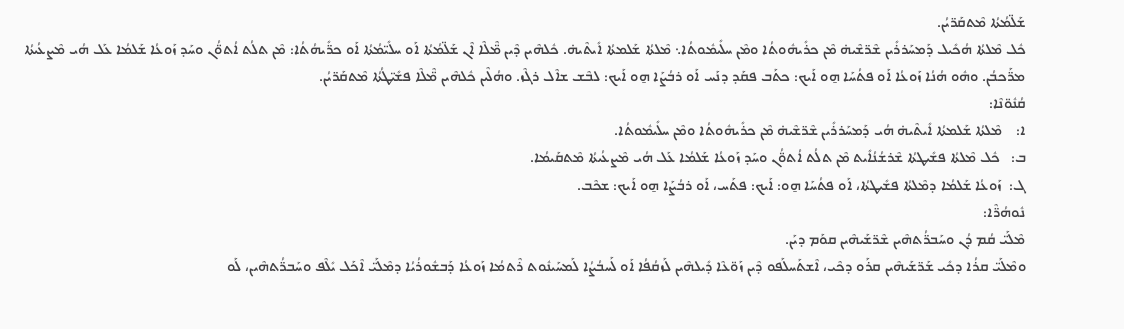ܫܰܠ̈ܡܳܬܳܐ ܡܶܬܩܰܪ̈ܝܳܢ.
ܟܽܠ ܡܶܠܬܳܐ ܗܳܟܺܝܠ ܕܰܡܚܰܪܪܺܝܢ ܫܶܪ̈ܫܶܝܗ̇ ܡܶܢ ܟܪܺܝܗܽܘܬܳܐ ܘܡܶܢ ܚܠܺܝܡܽܘܬܳܐ܆ ܡܶܠܬܳܐ ܫܰܠܡܬܳܐ ܐܺܝܬܶܝܗ̇. ܟܽܠܗܶܝܢ ܕܶܝܢ ܡ̈ܶܠܶܐ ܐܶܢ ܫܰܠ̈ܡܳܬܳܐ ܐܰܘ ܚܠܺܝ̈ܡܳܬܳܐ ܐܰܘ ܟܪ̈ܺܝܗܳܬܳܐ: ܡܶܢ ܬܠܳܬ ܐܳܬܘ̈ܳܢ ܘܚܰܕ ܙܰܘܥܳܐ ܫܰܠܡܳܐ ܥܰܠ ܗܳܝ ܡܶܨܥܳܝܬܳܐ ܡܪ̈ܰܟܒܳܢ. ܘܗܽܘ ܗܳܢܳܐ ܙܰܘܥܳܐ ܐܰܘ ܦܬܳܚܰܐ ܗ̱ܘ ܐܰܝܟ: ܟܬܰܒ ܦܩܰܕ ܕܢܰܚ ܐܰܘ ܪܒܳܨܰܐ ܗ̱ܘ ܐܰܝܟ: ܠܒܶܫ ܫܐܶܠ ܪܓܶܙ. ܘܗܳܠܶܝܢ ܟܽܠܗܶܝܢ ܡ̈ܶܠܶܐ ܦܫܺܝ̈ܛܳܬܳܐ ܡܶܬܩܰܪ̈ܝܳܢ.
ܩܳܢܽܘ̈ܢܶܐ:
ܐ:    ܡܶܠܬܳܐ ܫܰܠܡܬܳܐ ܐܺܝܬܶܝܗ̇ ܗܳܝ ܕܰܡܚܰܪܪܺܝܢ ܫܶܪ̈ܫܶܝܗ̇ ܡܶܢ ܟܪܺܝܗܽܘܬܳܐ ܘܡܶܢ ܚܠܺܝܡܽܘܬܳܐ.
ܒ:   ܟܽܠ ܡܶܠܬܳܐ ܦܫܺܝܛܬܳܐ ܫܶܪܫܳܢܳܐܺܝܬ ܡܶܢ ܬܠܳܬ ܐܳܬܘ̈ܳܢ ܘܚܰܕ ܙܰܘܥܳܐ ܫܰܠܡܳܐ ܥܰܠ ܗܳܝ ܡܶܨܥܳܝܬܳܐ ܡܶܬܩܰܝܡܳܐ.
ܓ:  ܙܰܘܥܳܐ ܫܰܠܡܳܐ ܕܡܶܠܬܳܐ ܦܫܺܝܛܬܳܐ، ܐܰܘ ܦܬܳܚܰܐ ܗ̱ܘ: ܐܰܝܟ: ܦܬܰܚ، ܐܰܘ ܪܒܳܨܰܐ ܗ̱ܘ ܐܰܝܟ: ܫܟܶܒ.
ܢܽܘܗܳܪ̈ܶܐ:
ܡܶܠܰܝ̈ ܩܳܡ ܕܳܢ ܘܚܰܒܪ̈ܳܬܗܶܝܢ ܫܶܪ̈ܫܰܝܗܶܝܢ ܩܘܰܡ ܕܝܰܢ.
ܘܡܶܠܰܝ̈ ܩܪܳܐ ܕܟܺܝ ܫܰܪ̈ܫܰܝܗܶܝܢ ܩܪܰܘ ܕܟܶܝ، ܐܶܫܬܰܚܠܰܦܘ ܕܶܝܢ ܙܰܘ̈ܥܶܐ ܕܺܝܠܗܶܝܢ ܠܰܙܩܳܦܳܐ ܐܰܘ ܠܰܚܒܳܨܳܐ ܠܰܡܚܰܝܢܽܘܬ ܪܶܬܡܳܐ ܙܰܘܥܳܐ ܕܰܒܫܽܘܪܳܝܳܐ ܕܡܶܠܰܝ̈ ܐܶܟܰܠ ܝܺܠܶܦ ܘܚܰܒܪ̈ܳܬܗܶܝܢ، ܠܰܘ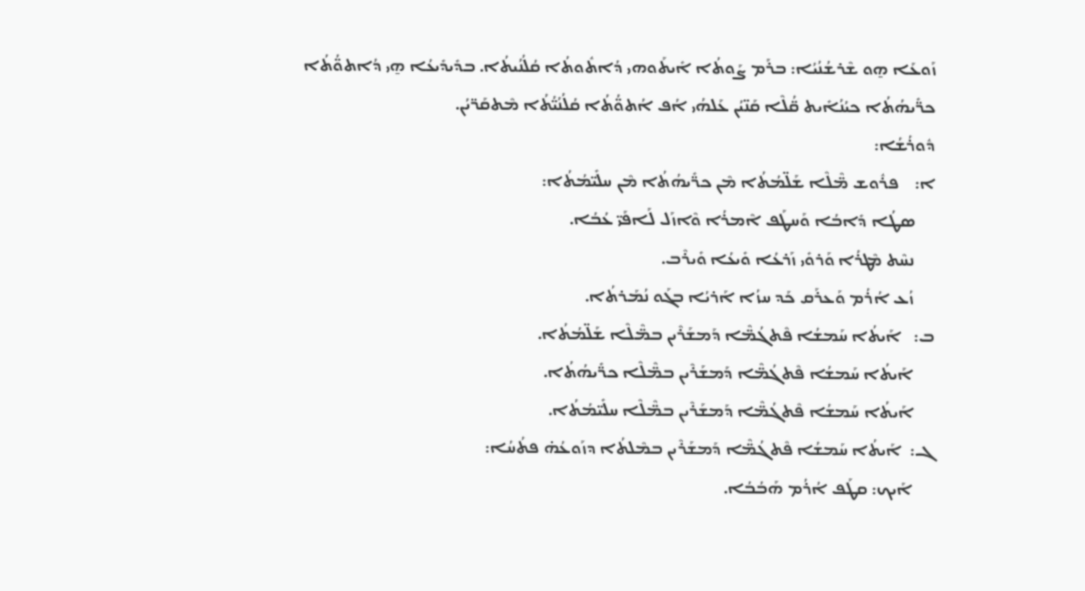ܙܰܘܥܰܐ ܗ̱ܘ ܫܶܪܫܳܢܳܝܳܐ: ܒܪܰܡ ܨܰܘܬܳܐ ܐܺܝܬܰܘܗܝ ܕܳܐܬܽܘܬܳܐ ܩܳܠܳܢܳܝܬܳܐ. ܒܕܺܝܕܺܝܥܳܐ ܗ̱ܝ ܕܳܐܬܘ̈ܳܬܳܐ ܟܪ̈ܺܝܗܳܬܳܐ ܟܝܳܢܳܐܺܝܬ ܩ̈ܳܠܶܐ ܩܰܢ̈ܝܳܢ ܥܰܠܗܳܝ ܐܳܦ ܐܳܬܘ̈ܳܬܳܐ ܩܳܠܳܢܳܝ̈ܳܬܳܐ ܡܶܬܩܰܪ̈ܝܳܢ.
ܕܽܘܪܳܫܳܐ:
ܐ:    ܦܪܽܘܫ ܡ̈ܶܠܶܐ ܫܰܠ̈ܡܳܬܳܐ ܡܶܢ ܟܪ̈ܺܝܗܳܬܳܐ ܡܶܢ ܚܠܺܝ̈ܡܳܬܳܐ:
     ܣܛܳܐ ܕܺܐܒܳܐ ܘܰܚܛܰܦ ܐܶܡܪܳܐ ܘܶܐܙܰܠ ܠܰܐܦܰܝ̈ ܥܳܒܳܐ.
     ܢܚܶܬ ܡܶܛܪܳܐ ܘܰܪܘܺܝ ܙܰܪܥܳܐ ܘܺܝܥܳܐ ܘܺܝܪܶܒ.
     ܙܳܥ ܐܳܪܳܡ ܘܰܥܪܰܩ ܟܰܕ ܚܙܳܐ ܐܰܪܝܳܐ ܒܓܰܘ ܢܳܡܰܪܬܳܐ.
ܒ:   ܐܰܝܬܳܐ ܚܰܡܫܳܐ ܦܶܬܓܳܡ̈ܶܐ ܕܰܡܫܰܪܶܝܢ ܒܡ̈ܶܠܶܐ ܫܰܠ̈ܡܳܬܳܐ.
     ܐܰܝܬܳܐ ܚܰܡܫܳܐ ܦܶܬܓܳܡ̈ܶܐ ܕܰܡܫܰܪܶܝܢ ܒܡ̈ܶܠܶܐ ܟܪ̈ܺܝܗܳܬܳܐ.
     ܐܰܝܬܳܐ ܚܰܡܫܳܐ ܦܶܬܓܳܡ̈ܶܐ ܕܰܡܫܰܪܶܝܢ ܒܡ̈ܶܠܶܐ ܚܠܺܝ̈ܡܳܬܳܐ.
ܓ:  ܐܰܝܬܳܐ ܚܰܡܫܳܐ ܦܶܬܓܳܡ̈ܶܐ ܕܰܡܫܰܪܶܝܢ ܒܡܶܠܬܳܐ ܕܙܰܘܥܳܗ̇ ܦܬܳܚܳܐ:
     ܐܰܝܟ: ܩܛܰܦ ܐܳܪܳܡ ܗܰܒܳܒܳܐ.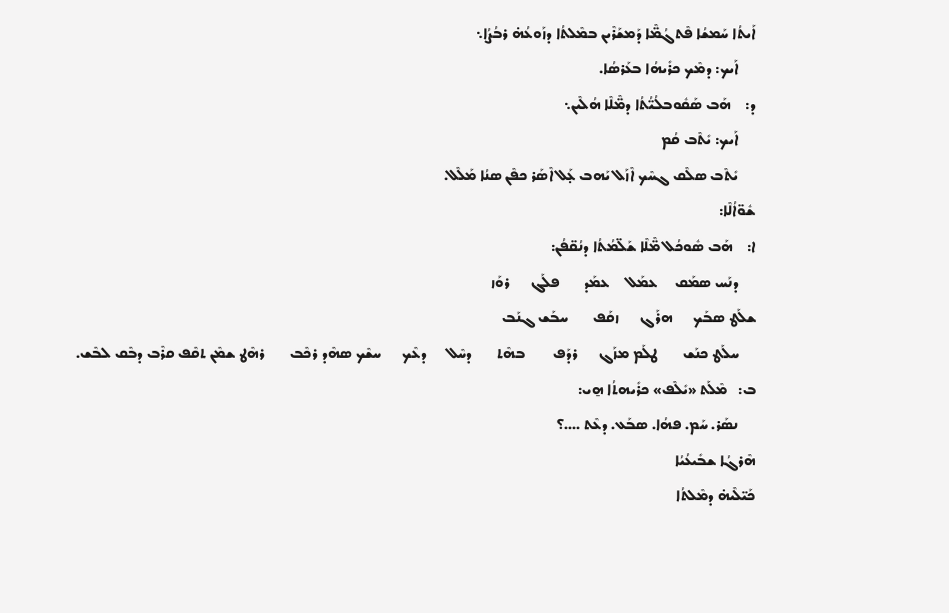ܐܰܝܬܳܐ ܚܰܡܫܳܐ ܦܶܬܓܳܡ̈ܶܐ ܕܰܡܫܰܪܶܝܢ ܒܡܶܠܬܳܐ ܕܙܰܘܥܳܗ̇ ܪܒܳܨܳܐ܆
     ܐܰܝܟ: ܕܡܶܟ ܟܪܺܝܗܳܐ ܒܥܰܪܣܳܐ.
ܕ:    ܗܰܒ ܣܰܩܽܘܒܠܳܝ̈ܳܬܳܐ ܕܡ̈ܶܠܶܐ ܗܳܠܶܝܢ܆
     ܐܰܝܟ: ܝܺܬܶܒ ܩܳܡ
     ܝܺܬܶܒ ܣܠܶܩ ܓܚܶܟ ܐܶܙܰܠ ܝܰܗܒ ܥ̣ܰܠ ܐܶܣܰܪ ܟܦܶܢ ܣܢܳܐ ܡܰܠܶܠ.
ܫܽܘ̈ܐܳܠܶܐ:
ܐ:    ܗܰܒ ܣܽܘܟܳܠ ܡ̈ܶܠܶܐ ܫܰܠ̈ܡܳܬܳܐ ܕܢܳܩ̈ܦܳܢ:
     ܕܢܰܚ ܣܡܰܩ     ܥܡܰܠ     ܥܡܰܕ       ܦܠܰܓ      ܪܘܰܙ
ܫܠܰܛ ܣܒܰܟ      ܗܪܰܓ      ܙܩܰܦ       ܚܒܰܫ ܓܢܰܒ
     ܚܠܰܛ ܟܢܰܫ       ܛܠܰܡ ܡܙܰܓ      ܪܕܰܦ        ܒܗܶܬ       ܕܚܶܠ      ܕܥܶܟ      ܚܫܶܟ ܣܗܶܕ ܪܟܶܒ       ܪܗܶܛ ܫܡܶܢ ܬܩܶܦ ܩܪܶܒ ܕܒܶܩ ܠܒܶܫ.
ܒ:   ܡܶܠܰܬ «ܝܺܠܶܦ» ܟܪܺܝܗܬܳܐ ܗ̱ܝ:
     ܢܣܰܪ. ܚܰܡ. ܦܗܳܐ. ܣܒܰܥ. ܕܥܶܬ ….؟
ܗܶܪܓܳܐ ܫܒܺܝܥܳܝܳܐ
ܟܰܝ̈ܠܶܝܗ̇ ܕܡܶܠܬܳܐ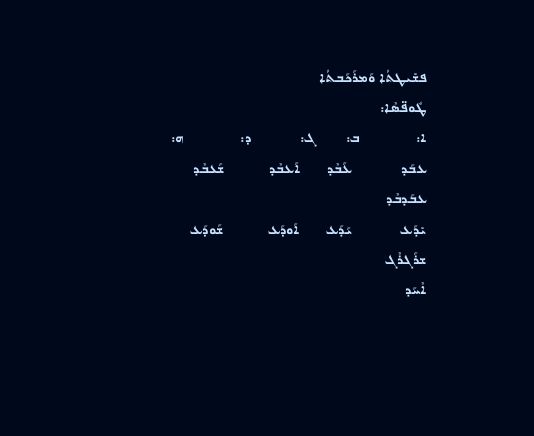ܦܫܺܝܛܬܳܐ ܘܰܡܪܰܟܰܒܬܳܐ
ܛܽܘܦ̈ܣܶܐ:
ܐ:               ܒ:        ܓ:             ܕ:               ܗ:
ܥܒܰܕ             ܥܰܒܶܕ       ܐܰܥܒܶܕ            ܫܰܥܒܶܕ      ܥܒܰܕܒܶܕ
ܝܺܕܰܥ             ܝܰܕܰܥ       ܐܰܘܕܰܥ            ܫܰܘܕܰܥ      ܫܪܰܓܪܶܓ
ܐܶܚܰܕ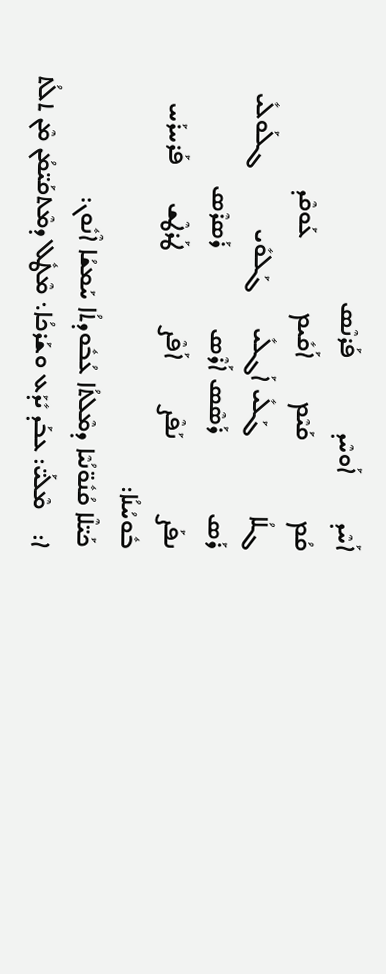ܐܰܚܶܕ        ܐܰܘܚܶܕ            ܦܰܪܢܶܣ
ܩܳܡ             ܩܰܝܶܡ       ܐܰܩܺܝܡ            ܥܰܘܩܶܕ
ܓܠܳܐ             ܓܰܠܺܝ ܐܰܓܠܺܝ      ܓܰܠܘܺܝ          ܓܠܰܘܠܺܝ
ܪܰܣ             ܪܰܣܶܣ ܐܰܪܶܣ             ܪܰܣܪܶܣ
ܢܦܰܨ             ܢܰܦܶܨ        ܐܰܦܶܨ             ܛܰܪܛܶܫ      ܦܰܪܚܪܰܚ
ܒܽܘܚܳܢܳܐ:
ܟܰܝ̈ܠܶܐ ܩܳܢܽܘ̈ܢܳܝܶܐ ܕܡܶܠܬܳܐ ܥܳܒܽܘܕܬܳܐ ܚܰܡܫܳܐ ܐܶܢܽܘܢ:
ܐ:    ܡܶܠܰܝ̈: ܥܒܰܕ ܝܺܕܰܥ ܘܫܰܪܟܳܐ܆ ܡܶܛܽܠ ܕܡܶܬܩܰܝ̈ܡܳܢ ܡܶܢ ܬܠܳܬ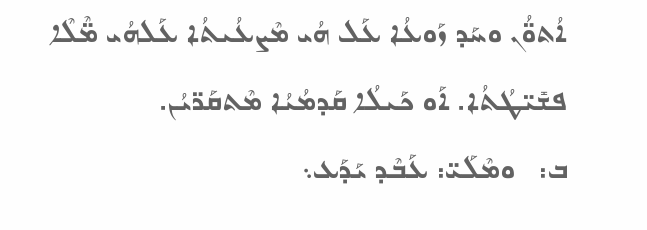ܐܳܬܘ̈ܳܢ ܘܚܰܕ ܙܰܘܥܳܐ ܥܰܠ ܗܳܝ ܡܶܨܥܳܝܬܳܐ ܥܰܠܗܳܝ ܡ̈ܶܠܶܐ ܦܫܺܝ̈ܛܳܬܳܐ. ܐܰܘ ܟܰܝܠܳܐ ܩܰܕܡܳܝܳܐ ܡܶܬܩܰܪ̈ܝܳܢ.
ܒ:   ܘܡܶܠܰܝ̈: ܥܰܒܶܕ ܝܰܕܰܥ܆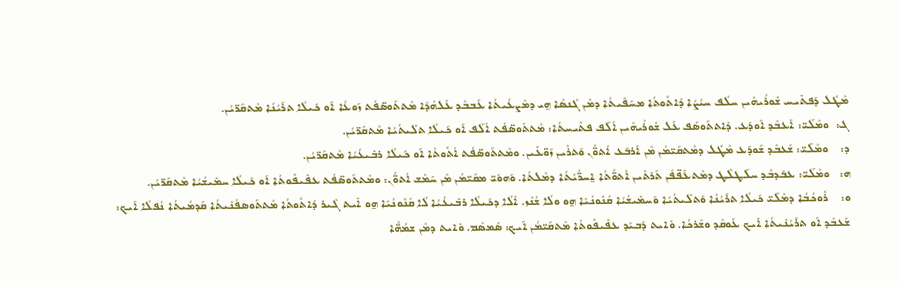ܡܶܛܽܠ ܕܰܦܬܺܝܚ ܫܽܘܪܳܝܗܶܝܢ ܚܠܳܦ ܚܝܳܨܳܐ ܕܳܐܬܽܘܬܳܐ ܡܚܰܦܰܝܬܳܐ ܕܡܶܢ ܓܶܢܣܳܐ ܗ̱ܝ ܕܡܶܨܥܳܝܬܳܐ ܥܰܒܒܶܕ ܥܰܠܗܳܕܶܐ ܡܶܬܬܰܘܣ̈ܦܳܬ ܙܰܘܥܳܐ ܐܰܘ ܟܰܝܠܳܐ ܬܪܰܝܳܢܳܐ ܡܶܬܩܰܪ̈ܝܳܢ.
ܓ:  ܘܡܶܠܰܝ̈: ܐܰܥܒܶܕ ܐܰܘܕܰܥ. ܕܶܐܬܬܰܘܣܰܦ ܥܰܠ ܫܽܘܪܳܝܗܶܝܢ ܐܳܠܰܦ ܦܬܺܝܚܬܳܐ: ܡܶܬܬܰܘܣ̈ܦܳܬ ܐܳܠܰܦ ܐܰܘ ܟܰܝܠܳܐ ܬܠܺܝܬܳܝܳܐ ܡܶܬܩܰܪ̈ܝܳܢ.
ܕ:    ܘܡܶܠܰܝ̈: ܫܰܥܒܶܕ ܫܰܘܕܰܥ ܡܶܛܽܠ ܕܡܶܬܩܰܝ̈ܡܳܢ ܡܶܢ ܐܰܪܒܰܥ ܐܳܬܘ̈ܳܢ ܘܰܬܪܶܝܢ ܙܰܘ̈ܥܺܝܢ. ܘܡܶܬܬܰܘܣ̈ܦܳܬ ܐܳܬܽܘܬܳܐ ܐܰܘ ܟܰܝܠܳܐ ܪܒܺܝܥܳܝܳܐ ܡܶܬܩܰܪ̈ܝܳܢ.
ܗ:   ܘܡܶܠܰܝ̈: ܥܒܰܕܒܶܕ ܚܠܰܛܠܶܛ ܕܡܶܬܥܰܦ̈ܦܳܢ ܬܰܪܬܶܝܢ ܐܳܬܘ̈ܳܬܳܐ ܐ̱ܚܪ̈ܳܝܳܬܳܐ ܕܡܶܠܬܳܐ. ܘܰܗܘܰܝ̈ ܡܩܰܝ̈ܡܳܢ ܡܶܢ ܚܰܡܶܫ ܐܳܬܘ̈ܳܢ: ܘܡܶܬܬܰܘܣ̈ܦܳܬ ܥܦܺܝܦܽܘܬܳܐ ܐܰܘ ܟܰܝܠܳܐ ܚܡܺܝܫܳܝܳܐ ܡܶܬܩܰܪ̈ܝܳܢ.
ܘ:    ܪܽܘܟܳܒܳܐ ܕܡܶܠܰܝ̈ ܟܰܝܠܳܐ ܬܪܰܝܳܢܳܐ ܘܰܬܠܺܝܬܳܝܳܐ ܘܰܚܡܺܝܫܳܝܳܐ ܩܳܢܽܘܢܳܝܰܐ ܗ̱ܘ ܘܠܳܐ ܫܳܢܶܙ. ܐܶܠܳܐ ܕܟܰܝܠܳܐ ܪܒܺܝܥܳܝܳܐ ܠܳܐ ܩܳܢܽܘܢܳܝܰܐ ܗ̱ܘ ܐܺܝܬ ܓܶܝܪ ܕܳܐܬܽܘܬܳܐ ܡܶܬܬܰܘܣܦܳܢܺܝܬܳܐ ܩܰܕܡܳܝܬܳܐ ܢܳܦܠܳܐ ܐܰܝܟ: ܫܰܥܒܶܕ ܐܰܘ ܬܪܰܝܳܢܺܝܬܳܐ ܐܰܝܟ ܥܰܘܩܶܕ ܘܫܰܪܟܳܐ. ܘܺܐܝܬ ܕܰܒܝܰܕ ܥܦܺܝܦܽܘܬܳܐ ܡܶܬܩܰܝ̈ܡܳܢ ܐܰܝܟ: ܣܰܡܣܶܡ. ܘܺܐܝܬ ܕܡܶܢ ܫܡܳܗ̈ܶܐ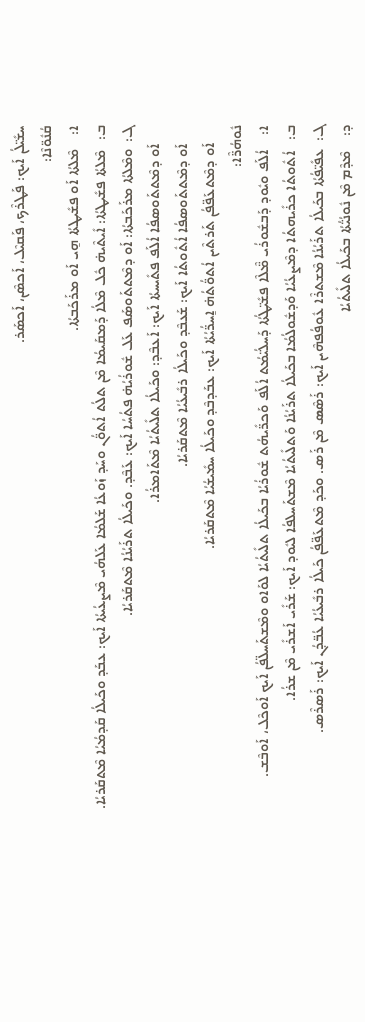ܚܫܺܝ̈ܠܳܢ ܐܰܝܟ: ܦܰܛܪܶܟ، ܦܰܩܝܶܠ، ܐܰܟܣܶܢ، ܐܰܟܣܰܪ.
ܩܳܢܽܘ̈ܢܶܐ:
ܐ:    ܡܶܠܬܳܐ ܐܰܘ ܦܫܺܝܛܬܳܐ ܗ̱ܝ ܐܰܘ ܡܪܰܟܰܒܬܳܐ.
ܒ:   ܡܶܠܬܳܐ ܦܫܺܝܛܬܳܐ: ܐܺܝܬܶܝܗ̇ ܟܽܠ ܡܶܠܳܐ ܕܰܡܩܰܝܡܳܐ ܡܶܢ ܬܠܳܬ ܐܳܬܘ̈ܳܢ ܘܚܰܕ ܙܰܘܥܳܐ ܫܰܠܡܳܐ ܥܰܠܗܳܝ ܡܶܨܥܳܝܬܳܐ ܐܰܝܟ: ܥܒܰܕ ܘܟܰܝܠܳܐ ܩܰܕܡܳܝܳܐ ܡܶܬܩܰܪܝܳܐ.
ܓ:  ܘܡܶܠܬܳܐ ܡܪܰܟܰܒܬܳܐ: ܐܰܘ ܕܡܶܬܬܰܘܣܰܦ ܥܰܠ ܫܽܘܪܳܝܳܗ̇ ܦܬܳܚܳܐ ܐܰܝܟ: ܥܰܒܶܕ. ܘܟܰܝܠܳܐ ܬܪܰܝܳܢܳܐ ܡܶܬܩܰܪܝܳܐ.
     ܐܰܘ ܕܡܶܬܬܰܘܣܦܳܐ ܐܳܠܰܦ ܦܬܺܝܚܬܳܐ ܐܰܝܟ: ܐܰܥܒܶܕ: ܘܟܰܝܠܳܐ ܬܠܺܝܬܳܝܳܐ ܡܶܬܰܐܡܪܳܐ.
     ܐܰܘ ܕܡܶܬܬܰܘܣܦܳܐ ܐܳܬܽܘܬܳܐ ܐܰܝܟ: ܫܰܥܒܶܕ ܘܟܰܝܠܳܐ ܪܒܺܝܥܳܝܳܐ ܡܶܬܩܰܪܝܳܐ.
     ܐܰܘ ܕܡܶܬܥܰܦ̈ܦܳܢ ܬܰܪܬܶܝܢ ܐܳܬܘ̈ܳܬܳܗ̇ ܐ̱ܚܪ̈ܳܝܳܬܳܐ ܐܰܝܟ: ܥܒܰܕܒܶܕ ܘܟܰܝܠܳܐ ܚܡܺܝܫܳܝܳܐ ܡܶܬܩܰܪܝܳܐ.
ܢܽܘܗܳܪ̈ܶܐ:
ܐ:    ܐܳܠܰܦ ܘܝܽܘܕ ܕܰܒܫܽܘܪܳܝ ܡ̈ܶܠܶܐ ܦܫܺܝ̈ܛܳܬܳܐ ܕܰܚܠܳܝ̈ܡܳܬ ܐܳܠܰܦ ܘܰܟܪ̈ܺܝܗܳܬ ܫܽܘܪܳܝܳܐ ܒܟܰܝܠܳܐ ܬܠܺܝܬܳܝܳܐ ܠܘܰܐܘ ܘܡܶܫܬܰܚܠ̈ܦܳܢ ܐܰܝܟ ܐܰܘܟܶܠ، ܐܰܘܒܶܫ.
ܒ:   ܐܳܬܽܘܬܳܐ ܟܪܺܝܗܬܳܐ ܕܡܶܨܥܳܝܳܐ ܘܰܕܫܽܘܠܳܡܳܐ ܒܟܰܝܠܳܐ ܬܪܰܝܳܢܳܐ ܘܰܬܠܺܝܬܳܝܳܐ ܡܶܫܬܰܚܠܦܳܐ ܠܝܽܘܕ ܐܰܝܟ: ܫܰܪܺܝ ܐܰܫܪܺܝ ܡܶܢ ܫܪܳܐ.
ܓ:  ܥܦܺܝ̈ܦܳܬܳܐ ܒܟܰܝܠܳܐ ܬܪܰܝܳܢܳܐ ܡܶܫܬܪܶܐ ܥܽܘܦܳܦܗܶܝܢ ܐܰܝܟ: ܪܰܣܶܣ ܡܶܢ ܪܰܣ. ܘܟܰܕ ܡܶܬܥܰܦ̈ܦܳܢ ܟܰܝܠܳܐ ܪܒܺܝܥܳܝܳܐ ܥܳܒ̈ܕܳܢ ܐܰܝܟ: ܪܰܣܪܶܣ.
ܕ:    ܡܶܕܶܡ ܡܶܢ ܢܽܘܢܳܝ̈ܳܬܳܐ ܒܟܰܝܠܳܐ ܬܠܺܝܬܳܝܳܐ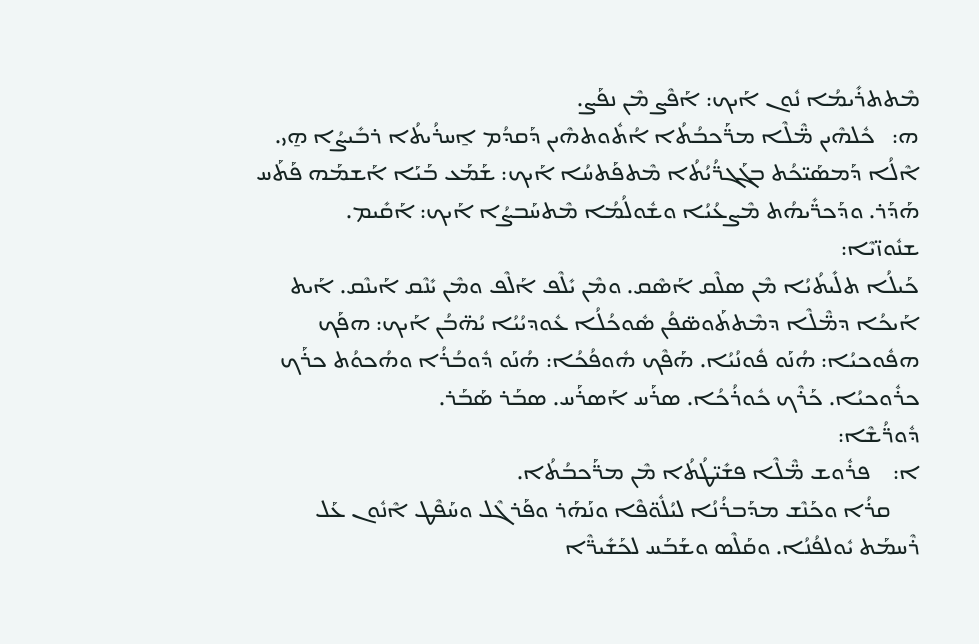ܡܶܬܬܪܺܝܡܳܐ ܢܽܘܢ ܐܰܝܟ: ܐܰܦܶܨ ܡܶܢ ܢܦܰܨ.
ܗ:   ܟܽܠܗܶܝܢ ܡ̈ܶܠܶܐ ܡܪ̈ܰܟܒܳܬܳܐ ܐܳܬܽܘܬܗܶܝܢ ܕܰܩܕܳܡ ܐ̱ܚܪܳܝܬܳܐ ܪܒܺܝܨܳܐ ܗ̱ܝ. ܐܶܠܳܐ ܕܰܡܣܰܝ̈ܟܳܬ ܒܓܰܓܪ̈ܳܝܳܬܳܐ ܡܶܬܦܰܬܚܳܐ ܐܰܝܟ: ܫܰܡܰܥ ܒܰܝܰܐ ܐܰܫܡܰܗ ܦܰܬܰܚ ܗܰܕܰܪ. ܘܕܰܟܪ̈ܺܝܗܳܬ ܡܶܨܥܳܝܳܐ ܘܫܽܘܠܳܡܳܐ ܡܶܬܚܰܒܨܳܐ ܐܰܝܟ: ܐܰܩܺܝܡ.
ܫܢܽܘܙ̈ܝܶܐ:
ܟܰܝܠܳܐ ܬܠܺܝܬܳܝܳܐ ܡܶܢ ܣܠܶܩ ܐܰܣܶܩ. ܘܡܶܢ ܝܺܠܶܦ ܐܰܠܶܦ ܘܡܶܢ ܝܺܢܶܩ ܐܰܝܢܶܩ. ܐܰܝܬ ܐܰܝܟܳܐ ܕܡ̈ܶܠܶܐ ܕܡܶܬܬܰܘܣ̈ܦܳܢ ܣܽܘܟܳܠܳܐ ܥܽܘܕܝܳܝܳܐ ܝܳܗ̈ܒܳܢ ܐܰܝܟ: ܗܦܰܟ ܗܦܽܘܟܝܳܐ: ܗܳܢܰܘ ܦܽܘܢܳܝܳܐ. ܗܰܦܶܟ ܗܽܘܦܳܟܳܐ: ܗܳܢܰܘ ܕܽܘܒܳܪܳܐ ܘܗܳܟܘܳܬ ܟܪܰܟ ܟܪܽܘܟܝܳܐ. ܟܰܪܶܟ ܟܽܘܪܳܟܳܐ. ܣܪܰܚ ܐܰܣܪܰܚ. ܣܒܰܪ ܣܰܒܰܪ.
ܕܽܘܪ̈ܳܫܶܐ:
ܐ:    ܦܪܽܘܫ ܡ̈ܶܠܶܐ ܦܫܺܝ̈ܛܳܬܳܐ ܡܶܢ ܡܪ̈ܰܟܒܳܬܳܐ.
     ܩܪܳܐ ܘܟܰܢܶܫ ܡܕܰܒܪܳܢܳܐ ܠܝܳܠܽܘ̈ܦܶܐ ܘܢܰܗܰܪ ܘܦܰܪܓܶܠ ܘܚܰܦܶܛ ܐܶܢܽܘܢ ܥܰܠ ܪܶܚܡܰܬ ܝܽܘܠܦܳܢܳܐ. ܘܩܰܠܶܣ ܘܫܰܒܰܚ ܠܟܰܫܺܝܪ̈ܶܐ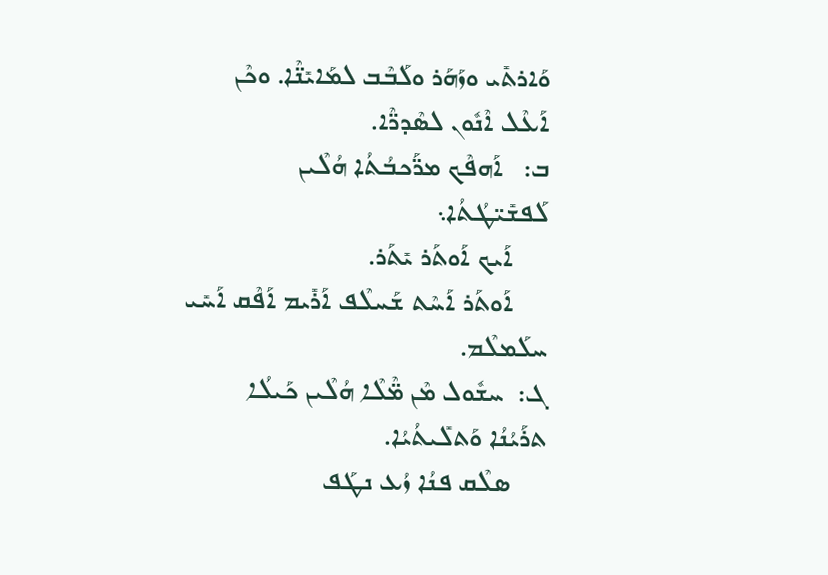ܘܰܐܪܬܺܝ ܘܙܰܗܰܪ ܘܠܰܒܶܒ ܠܡܰܐܝܺܢ̈ܶܐ. ܘܟܶܢ ܐܰܥܶܠ ܐܶܢܽܘܢ ܠܣܶܕܪ̈ܶܐ.
ܒ:   ܐܰܗܦܶܟ ܡܪ̈ܰܟܒܳܬܳܐ ܗܳܠܶܝܢ ܠܰܦܫܺܝ̈ܛܳܬܳܐ܆
     ܐܰܝܟ ܐܰܘܬܰܪ ܝܺܬܰܪ.
     ܐܰܘܬܰܪ ܐܰܚܶܬ ܫܰܚܠܶܦ ܐܰܪܺܝܡ ܐܰܦܶܩ ܐܰܚܺܝ ܚܠܰܡܠܶܡ.
ܓ:  ܚܫܽܘܠ ܡܶܢ ܡ̈ܶܠܶܐ ܗܳܠܶܝܢ ܟܰܝܠܳܐ ܬܪܰܝܳܢܳܐ ܘܰܬܠܺܝܬܳܝܳܐ.
     ܣܠܶܩ ܦܢܳܐ ܙܳܥ ܢܛܰܦ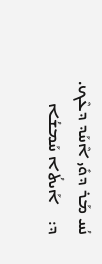ܢܳܚ ܡܰܪ ܕܘܺܝ ܐܶܚܰܕ ܕܥܶܟ.
ܕ:    ܐܰܝܬܳܐ ܚܰܡܫܳܐ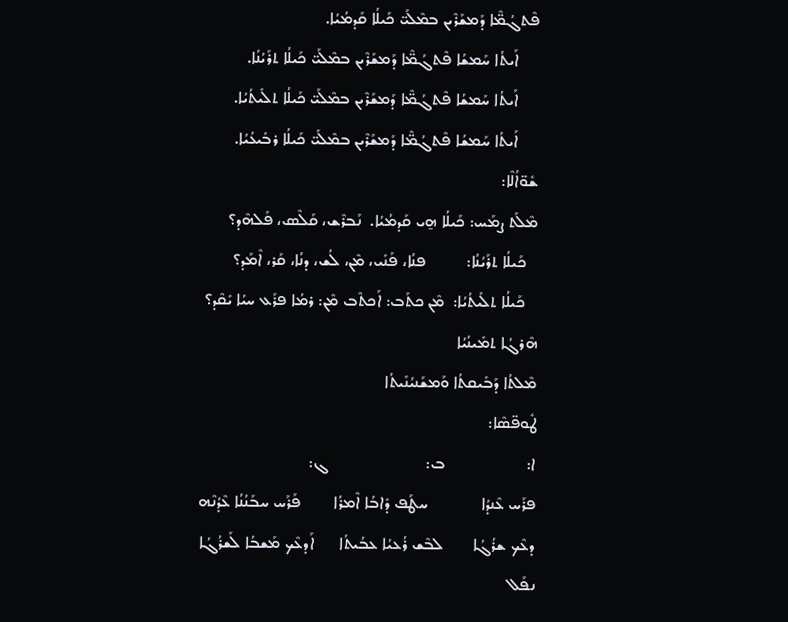ܦܶܬܓܳܡ̈ܶܐ ܕܰܡܫܰܪܶܝܢ ܒܡܶܠܰܝ̈ ܟܰܝܠܳܐ ܩܰܕܡܳܝܳܐ.
     ܐܰܝܬܳܐ ܚܰܡܫܳܐ ܦܶܬܓܳܡ̈ܶܐ ܕܰܡܫܰܪܶܝܢ ܒܡܶܠܰܝ̈ ܟܰܝܠܳܐ ܬܪܰܝܳܢܳܐ.
     ܐܰܝܬܳܐ ܚܰܡܫܳܐ ܦܶܬܓܳܡ̈ܶܐ ܕܰܡܫܰܪܶܝܢ ܒܡܶܠܰܝ̈ ܟܰܝܠܳܐ ܬܠܺܝܬܳܝܳܐ.
     ܐܰܝܬܳܐ ܚܰܡܫܳܐ ܦܶܬܓܳܡ̈ܶܐ ܕܰܡܫܰܪܶܝܢ ܒܡܶܠܰܝ̈ ܟܰܝܠܳܐ ܪܒܺܝܥܳܝܳܐ.
ܫܽܘ̈ܐܳܠܶܐ:
ܡܶܠܰܬ ܨܡܰܚ: ܟܰܝܠܳܐ ܗ̱ܝ ܩܰܕܡܳܝܳܐ.  ܢܰܒܪܶܫ، ܩܰܠܶܣ، ܦܰܠܗܶܕ؟
   ܟܰܝܠܳܐ ܬܪܰܝܳܢܳܐ:          ܦܢܳܐ، ܦܰܢܺܝ، ܡܶܢ، ܠܳܫ، ܕܢܳܐ، ܩܰܪ، ܐܶܡܰܕ؟
   ܟܰܝܠܳܐ ܬܠܺܝܬܳܝܳܐ:  ܡܶܢ ܟܬܰܒ: ܐܰܟܬܶܒ ܡܶܢ: ܪܡܳܐ ܦܪܰܥ ܚܝܳܐ ܝܺܩܶܕ؟
ܗܶܪܓܳܐ ܬܡܺܝܢܳܝܳܐ
ܡܶܠܬܳܐ ܕܰܒܺܝܩܬܳܐ ܘܰܡܫܰܢܝܳܢܺܝܬܳܐ
ܛܽܘܦ̈ܣܶܐ:
ܐ:                    ܒ:                        ܓ:
ܦܪܰܚ ܥܶܢܕܳܐ             ܚܛܰܦ ܕܺܐܒܳܐ ܐܶܡܪܳܐ        ܦܰܪܰܚ ܚܒܰܢܳܢܳܐ ܥܶܕܳܢܶܗ
ܕܥܶܟ ܫܪܳܓܳܐ       ܠܒܶܫ ܪܳܥܝܳܐ ܥܒܳܝܬܳܐ      ܐܰܕܥܶܟ ܡܰܫܒܳܐ ܠܰܫܪܳܓܳܐ
ܢܦܰܠ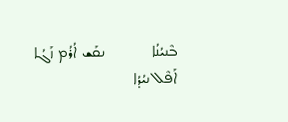ܒܶܢܝܳܢܳܐ            ܢܩܰܫ ܐܳܪܳܡ ܙܰܓܳܐ               ܐܰܦܶܠ ܢܝܳܕܳܐ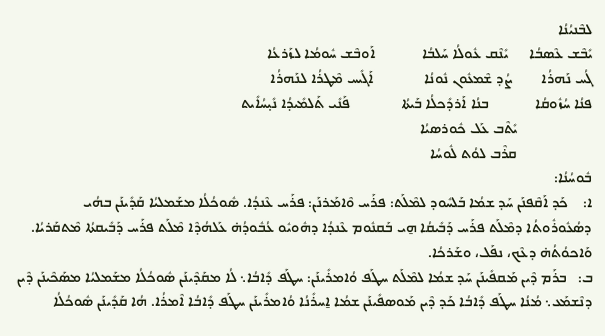ܠܒܶܢܝܳܢܳܐ
ܝܺܒܶܫ ܥܶܣܒܳܐ      ܝܺܢܶܩ ܥܽܘܠܳܐ ܚܰܠܒܳܐ             ܐܰܘܒܶܫ ܚܽܘܡܳܐ ܠܙܰܪܥܳܐ
ܓܳܚ ܢܰܗܪܳܐ        ܨܳܕ ܫܶܡܥܽܘܢ ܢܽܘܢܳܐ              ܐܰܓܺܝܚ ܡܶܛܪܳܐ ܠܢܰܗܪܳܐ
ܦܢܳܐ ܚܳܙܽܘܩܳܐ             ܒܢܳܐ ܐܰܪܕܺܟܠܳܐ ܒܰܝܬܳܐ              ܦܰܢܺܝ ܬܰܠܡܺܝܕܳܐ ܢܺܝ̣ܚܳܐܺܝܬ
                     ܝܺܬܶܒ ܥܰܠ ܟܽܘܪܣܝܳܐ
                     ܩܪܶܒ ܠܘܳܬ ܠܽܘܚܳܐ
ܒܽܘܚܳܢܳܐ:
ܐ:    ܟܰܕ ܐܰܩܶܦܢܰܢ ܚܰܕ ܫܡܳܐ ܒܰܠܚܽܘܕ ܠܡܶܠܰܬ: ܦܪܰܚ ܘܶܐܡܰܪܢܰܢ: ܦܪܰܚ ܥܶܢܕܳܐ. ܣܽܘܟܳܠܳܐ ܡܫܰܡܠܝܳܐ ܩܰܕܺܝܢܰܢ ܒܗܳܝ ܕܣܳܥܽܘܪܽܘܬܳܐ ܕܡܶܠܰܬ ܦܪܰܚ ܕܰܒܺܝܩܳܐ ܗ̱ܝ ܒܰܩܢܽܘܡ ܥܶܢܕܳܐ ܕܗܽܘܝܽܘ ܥܳܒܽܘܕܳܗ̇ ܥܰܠܗܳܕܶܐ ܡܶܠܰܬ ܦܪܰܚ ܕܰܒܺܝܩܬܳܐ ܡܶܬܩܰܪܝܳܐ. ܘܰܐܟܘܳܬܳܗ̇ ܕܥܶܟ، ܢܦܰܠ، ܘܫܰܪܟܳܐ.
ܒ:   ܒܪܰܡ ܕܶܝܢ ܡܰܩܦܺܝܢܰܢ ܚܰܕ ܫܡܳܐ ܠܡܶܠܰܬ ܚܛܰܦ ܘܳܐܡܪܺܝܢܰܢ: ܚܛܰܦ ܕܺܐܒܳܐ܆ ܠܳܐ ܡܩܰܕܶܝܢܰܢ ܣܽܘܟܳܠܳܐ ܡܫܰܡܠܝܳܐ ܡܣܰܟܶܝܢܰܢ ܕܶܝܢ ܕܢܶܫܡܰܥ܆ ܡܳܢܳܐ ܚܛܰܦ ܕܺܐܒܳܐ ܟܰܕ ܕܶܝܢ ܡܰܘܣܦܺܝܢܰܢ ܫܡܳܐ ܐ̱ܚܪܺܢܳܐ ܘܳܐܡܪܺܝܢܰܢ ܚܛܰܦ ܕܺܐܒܳܐ ܐܶܡܪܳܐ. ܗܳܐ ܩܰܕܺܝܢܰܢ ܣܽܘܟܳܠܳܐ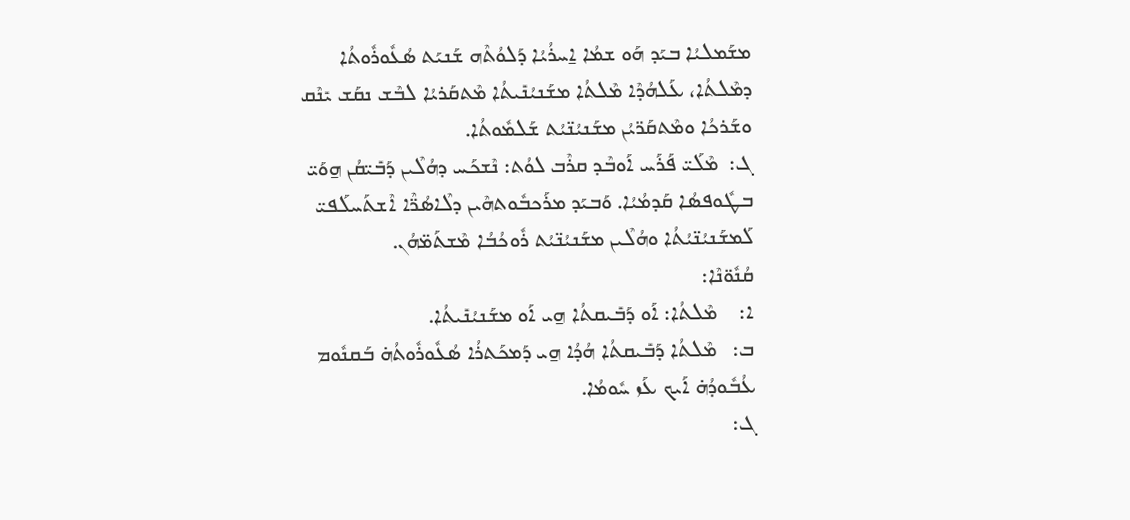ܡܫܰܡܠܝܳܐ ܒܝܰܕ ܗܰܘ ܫܡܳܐ ܐ̱ܚܪܳܝܳܐ ܕܰܠܘܳܬܶܗ ܫܰܢܝܰܬ ܣܳܥܽܘܪܽܘܬܳܐ ܕܡܶܠܬܳܐ، ܥܰܠܗܳܕܶܐ ܡܶܠܬܳܐ ܡܫܰܢܝܳܢܺܝܬܳܐ ܡܶܬܩܰܪܝܳܐ ܠܒܶܫ ܢܩܰܫ ܝܺܢܶܩ ܘܫܰܪܟܳܐ ܘܡܶܬܩܰܪ̈ܝܳܢ ܡܫܰܢܝܳܢ̈ܝܳܬ ܫܰܠܡܽܘܬܳܐ.
ܓ:  ܡܶܠܰܝ̈ ܦܰܪܰܚ ܐܰܘܒܶܕ ܩܪܶܒ ܠܘܳܬ: ܢܶܫܟܰܚ ܕܗܳܠܶܝܢ ܕܰܒܺܝ̈ܩܳܢ ܗ̱ܘܰܝ̈ ܒܛܽܘܦܣܳܐ ܩܰܕܡܳܝܳܐ. ܘܰܒܝܰܕ ܡܪܰܟܒܽܘܬܗܶܝܢ ܕܠܶܐܣܳܪ̈ܶܐ ܐܶܫܬܰܚܠܰܦܝ̈ ܠܰܡܫܰܢܝܳܢ̈ܝܳܬܳܐ ܘܗܳܠܶܝܢ ܡܫܰܢܝܳܢ̈ܝܳܬ ܪܽܘܟܳܒܳܐ ܡܶܫܬܰܡ̈ܗܳܢ.
ܩܳܢܽܘ̈ܢܶܐ:
ܐ:    ܡܶܠܬܳܐ: ܐܰܘ ܕܰܒܺܝܩܬܳܐ ܗ̱ܝ ܐܰܘ ܡܫܰܢܝܳܢܺܝܬܳܐ.
ܒ:   ܡܶܠܬܳܐ ܕܰܒܺܝܩܬܳܐ ܗܳܕܳܐ ܗ̱ܝ ܕܰܡܟܰܬܪܳܐ ܣܳܥܽܘܪܽܘܬܳܗ̇ ܒܰܩܢܽܘܡ ܥܳܒܽܘܕܳܗ̇ ܐܰܝܟ ܥܰܙ ܚܽܘܡܳܐ.
ܓ: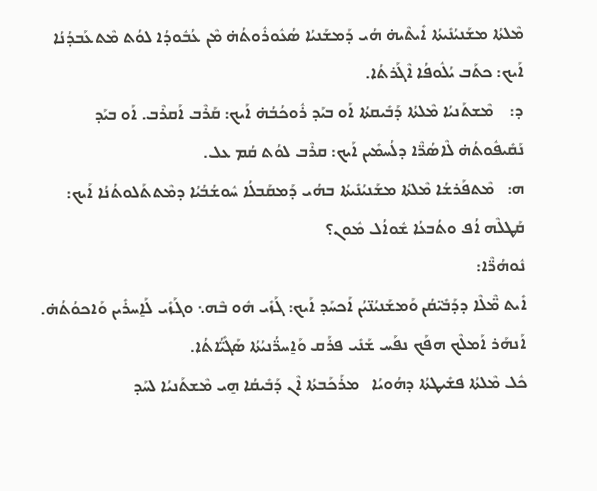ܡܶܠܬܳܐ ܡܫܰܢܝܳܢܺܝܬܳܐ ܐܺܝܬܶܝܗ̇ ܗܳܝ ܕܰܡܫܰܢܝܳܐ ܣܳܥܽܘܪܽܘܬܳܗ̇ ܡܶܢ ܥܳܒܽܘܕܳܐ ܠܘܳܬ ܡܶܬܥܰܒܕܳܢܳܐ ܐܰܝܟ: ܟܬܰܒ ܝܳܠܽܘܦܳܐ ܐܶܓܰܪܬܳܐ.
ܕ:    ܡܶܫܬܰܢܝܳܐ ܡܶܠܬܳܐ ܕܰܒܺܝܩܬܳܐ ܐܰܘ ܒܝܰܕ ܪܽܘܟܳܒܳܗ̇ ܐܰܝܟ: ܩܰܪܶܒ ܐܰܩܪܶܒ. ܐܰܘ ܒܝܰܕ ܢܰܩܺܝܦܽܘܬܳܗ̇ ܠܶܐܣܳܪ̈ܶܐ ܕܠܳܚܡܺܝܢ ܐܰܝܟ: ܩܪܶܒ ܠܘܳܬ ܩܳܡ ܥܠ.
ܗ:   ܡܶܬܦܰܪܫܳܐ ܡܶܠܬܳܐ ܡܫܰܢܝܳܢܺܝܬܳܐ ܒܗܳܝ ܕܰܡܩܰܒܠܳܐ ܚܽܘܫܳܒܳܝܳܐ ܕܡܶܬܬܰܠܘܬܳܢܳܐ ܐܰܝܟ: ܩܰܛܠܶܗ ܐܳܦ ܘܬܳܒܥܳܐ ܫܽܘܐܳܠ ܡܽܘܢ؟
ܢܽܘܗܳܪ̈ܶܐ:
ܐܺܝܬ ܡ̈ܶܠܶܐ ܕܕܰܒܺܝ̈ܩܳܢ ܘܰܡܫܰܢܝܳܢ̈ܝܳܢ ܐܰܟܚܰܕ ܐܰܝܟ: ܓܰܙܺܝ ܗܽܘ ܒܶܗ܆ ܘܓܰܙܺܝ ܠܰܐ̱ܚܪܺܝܢ ܘܰܐܟܘܳܬܳܗ̇. ܐܰܢܗܰܪ ܐܰܡܠܶܟ ܗܦܰܟ ܢܦܰܚ ܫܰܢܺܝ ܦܪܰܩ ܘܰܐ̱ܚܪ̈ܳܢܝܳܬܳܐ ܣܰܓܺܝ̈ܳܐܬܳܐ.
ܟܽܠ ܡܶܠܬܳܐ ܦܫܺܝܛܬܳܐ ܕܗܳܘܝܳܐ   ܡܪܰܟܰܒܬܳܐ ܐܶܢ ܕܰܒܺܝܩܳܐ ܗ̱ܝ ܡܶܫܬܰܢܝܳܐ ܠܚܰܕ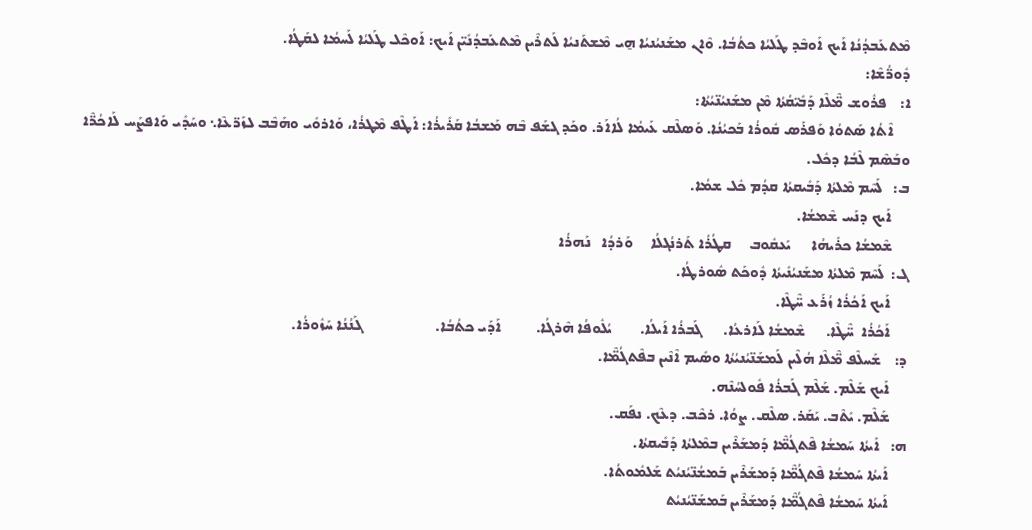ܡܶܬܥܰܒܕܳܢܳܐ ܐܰܝܟ ܐܰܘܒܶܕ ܛܰܠܝܳܐ ܟܬܳܒܳܐ. ܘܶܐܢ ܡܫܰܢܝܳܢܝܳܐ ܗ̱ܝ ܡܶܫܬܰܢܝܳܐ ܠܰܬܪܶܝܢ ܡܶܬܥܰܒܕܳܢܺܝ̈ܢ ܐܰܝܟ: ܐܰܘܟܶܠ ܛܰܠܝܳܐ ܠܰܚܡܳܐ ܠܩܰܛܳܐ.
ܕܽܘܪ̈ܳܫܶܐ:
ܐ:    ܦܪܽܘܫ ܡ̈ܶܠܶܐ ܕܰܒܺܝ̈ܩܳܬܳܐ ܡܶܢ ܡܫܰܢܝܳܢ̈ܝܳܬܳܐ:
     ܐܶܬܳܐ ܣܰܬܘܳܐ ܘܰܦܪܰܣ ܩܽܘܪܳܐ ܒܰܟܝܳܢܳܐ. ܘܰܣܠܶܩ ܥܰܝܡܳܐ ܠܳܐܐܰܪ. ܘܟܰܕ ܓܫܰܦ ܒܶܗ ܡܰܫܒܳܐ ܩܰܪܺܝܪܳܐ: ܐܰܛܶܦ ܡܶܛܪܳܐ، ܘܰܐܪܘܺܝ ܘܗܰܒܶܒ ܠܙܰܪ̈ܥܶܐ܆ ܘܚܰܕܺܝ ܘܰܐܦܨܰܚ ܠܰܐܟܳܪ̈ܶܐ ܘܒܰܣܶܡ ܠܶܒܳܐ ܕܟܽܠ.
ܒ:   ܠܰܚܶܡ ܡܶܠܬܳܐ ܕܰܒܺܝܩܬܳܐ ܩܕܳܡ ܟܽܠ ܫܡܳܐ.
     ܐܰܝܟ ܕܢܰܚ ܫܶܡܫܳܐ.
     ܫܶܡܫܳܐ ܟܪܺܝܗܳܐ      ܝܰܥܩܽܘܒ     ܩܛܳܪܳܐ ܬܰܪܢܳܓܠܳܐ     ܘܰܪܕܳܐ   ܢܰܗܪܳܐ
ܓ:  ܠܰܚܶܡ ܡܶܠܬܳܐ ܡܫܰܢܝܳܢܺܝܬܳܐ ܕܽܘܟܰܬ ܣܽܘܪܛܳܐ.
     ܐܰܝܟ ܐܰܟܳܪܳܐ ܙܳܪܰܥ ܚ̈ܶܛܶܐ.
     ܐܰܟܳܪܳܐ  ܚ̈ܶܛܶܐ.      ܫܶܡܫܳܐ ܠܰܐܪܥܳܐ.      ܓܰܒܪܳܐ ܐܰܝܠܳܐ.        ܝܳܠܽܘܦܳܐ ܗܶܪܓܳܐ.          ܐܰܕܰܝ ܟܬܳܒܳܐ.                     ܓܰܢܳܢܳܐ ܚܰܙܽܘܪܳܐ.
ܕ:    ܫܰܚܠܶܦ ܡ̈ܶܠܶܐ ܗܳܠܶܝܢ ܠܰܡܫܰܢ̈ܝܳܢܝܳܬܳܐ ܘܣܺܝܡ ܐܶܢܶܝܢ ܒܦܶܬܓܳܡ̈ܶܐ.
     ܐܰܝܟ ܫܰܠܶܡ. ܫܰܠܶܡ ܓܰܒܪܳܐ ܦܽܘܠܚܳܢܶܗ.
     ܫܰܠܶܡ. ܝܺܬܶܒ. ܝܰܩܰܪ. ܣܠܶܩ. ܨܘܳܐ. ܪܟܶܒ. ܕܥܶܟ. ܢܦܰܩ.
ܗ:   ܐܰܝܬܳܐ ܚܰܡܫܳܐ ܦܶܬܓܳܡ̈ܶܐ ܕܰܡܫܰܪܶܝܢ ܒܡܶܠܬܳܐ ܕܰܒܺܝܩܬܳܐ.
     ܐܰܝܬܳܐ ܚܰܡܫܳܐ ܦܶܬܓܳܡ̈ܶܐ ܕܰܡܫܰܪܶܝܢ ܒܰܡܫܳܢ̈ܝܳܢܝܳܬ ܫܰܠܡܽܘܬܳܐ.
     ܐܰܝܬܳܐ ܚܰܡܫܳܐ ܦܶܬܓܳܡ̈ܶܐ ܕܰܡܫܰܪܶܝܢ ܒܰܡܫܰܢ̈ܝܳܢܝܳܬ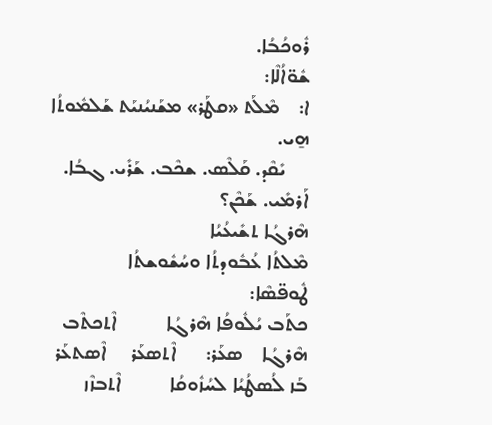ܪܽܘܟܳܒܳܐ.
ܫܽܘ̈ܐܳܠܶܐ:
ܐ:    ܡܶܠܰܬ «ܩܛܰܪ» ܡܫܰܢܝܳܢܝܰܬ ܫܰܠܡܽܘܬܳܐ ܗ̱ܝ.
     ܝܺܩܶܕ. ܩܰܠܶܣ. ܫܟܶܒ. ܫܰܪܺܝ. ܓܒܳܐ. ܐܰܪܡܺܝ. ܫܰܟܶܢ؟
ܗܶܪܓܳܐ ܬܫܺܝܥܳܝܳܐ
ܡܶܠܬܳܐ ܥܳܒܽܘܕܬܳܐ ܘܚܳܫܽܘܫܬܳܐ
ܛܽܘܦ̈ܣܶܐ:
ܟܬܰܒ ܝܳܠܽܘܦܳܐ ܗܶܪܓܳܐ          ܐܶܬܟܬܶܒ ܗܶܪܓܳܐ    ܣܥܰܪ:      ܐܶܬܣܥܰܪ     ܐܶܣܬܥܰܪ
ܒܰܙ ܠܳܣܛܳܝܳܐ ܠܚܳܙܽܘܩܳܐ          ܐܶܬܒܙܶܙ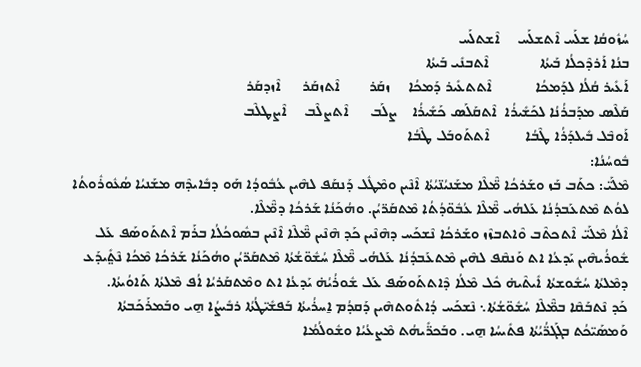ܚܳܙܽܘܩܳܐ ܫܠܰܚ ܐܶܬܫܠܰܚ     ܐܶܫܬܠܰܚ
ܒܢܳܐ ܐܰܪܕܶܟܠܳܐ ܒܰܝܬܳܐ              ܐܶܬܒܢܺܝ ܒܰܝܬܳܐ
ܐܰܥܺܝܪ ܩܳܠܳܐ ܠܕܰܡܟܳܐ            ܐܶܬܬܥܺܝܪ ܕܰܡܟܳܐ     ܙܩܰܪ        ܐܶܬܙܩܰܪ      ܐܶܙܕܩܰܪ
ܩܰܠܶܣ ܡܕܰܒܪܳܢܳܐ ܠܟܰܫܺܝܪܳܐ  ܐܶܬܩܰܠܰܣ ܟܰܫܺܝܪܳܐ    ܨܠܰܒ      ܐܶܬܨܠܶܒ     ܐܶܨܛܠܶܒ
ܐܰܘܒܶܠ ܒܺܝܠܕܰܪܳܐ ܛܶܒܳܐ          ܐܶܬܬܰܘܒܰܠ ܛܶܒܳܐ
ܒܽܘܚܳܢܳܐ:
ܡܶܠܰܝ̈: ܟܬܰܒ ܒܰܙ ܘܫܰܪܟܳܐ ܡ̈ܶܠܶܐ ܡܫܰܢܝܳܢ̈ܝܳܬܳܐ ܐܶܢܶܝܢ ܘܡܶܛܽܠ ܕܰܢܩܰܦ ܠܗܶܝܢ ܥܳܒܽܘܕܳܐ ܗܰܘ ܕܒܺܐܝܕܶܗ ܡܫܰܢܝܳܐ ܣܳܥܽܘܪܽܘܬܳܐ ܠܘܳܬ ܡܶܬܥܰܒܕܳܢܳܐ ܥܰܠܗܳܝ ܡ̈ܶܠܶܐ ܥܳܒܽܘ̈ܕܳܬܳܐ ܡܶܬܩܰܪ̈ܝܳܢ. ܘܗܳܟܰܢܳܐ ܫܰܪܟܳܐ ܕܡ̈ܶܠܶܐ.
ܐܶܠܳܐ ܡܶܠܰܝ̈ ܐܶܬܟܬܶܒ ܘܶܐܬܒܙܶܙ ܘܫܰܪܟܳܐ ܢܶܫܟܰܚ ܕܗܶܢܶܝܢ ܟܰܕ ܗܶܢܶܝܢ ܡ̈ܶܠܶܐ ܐܶܢܶܝܢ ܒܣܽܘܟܳܠܳܐ ܒܪܰܡ ܐܶܬܬܰܘܣܰܦ ܥܰܠ ܫܽܘܪܳܝܗܶܝܢ ܝܰܕܥܳܐ ܐܬ ܘܰܢܩܶܦ ܠܗܶܝܢ ܡܶܬܥܰܒܕܳܢܳܐ ܥܰܠܗܳܝ ܡ̈ܶܠܶܐ ܚܳܫܽܘ̈ܫܳܬܳܐ ܡܶܬܩܰܪ̈ܝܳܢ ܘܗܳܟܰܢܳܐ ܫܰܪܟܳܐ ܡܶܟܳܐ ܢܶܬܺ݀ܝܕܰܥ ܕܡܶܠܬܳܐ ܚܳܫܽܘܫܬܳܐ ܐܺܝܬܶܝܗ̇ ܟܽܠ ܡܶܠܳܐ ܕܶܐܬܬܰܘܣܰܦ ܥܰܠ ܫܽܘܪܳܝܳܗ̇ ܝܰܕܥܳܐ ܐܬ ܘܡܶܬܩܰܪܝܳܐ ܐܳܦ ܡܶܠܬܳܐ ܬܰܐܘܳܝܬܳܐ.
ܟܰܕ ܢܶܬܒܰܩܶܐ ܒܡ̈ܶܠܶܐ ܚܳܫܽܘ̈ܫܳܬܳܐ܆ ܢܶܫܟܰܚ ܕܳܐܬܽܘܬܗܶܝܢ ܕܰܩܕܳܡ ܐ̱ܚܪܳܝܬܳܐ ܒܰܦܫܺܝ̈ܛܳܬܳܐ ܪܒܺܝܨܳܐ ܗ̱ܝ ܘܒܰܡܪܰܟܰܒܬܳܐ ܘܰܡܣܰܝ̈ܟܳܬ ܒܓܰܓܪ̈ܳܝܳܬܳܐ ܦܬܺܝܚܳܐ ܗ̱ܝ. ܘܒܰܟܪ̈ܺܝܗܳܬ ܡܶܨܥܳܝܳܐ ܘܫܽܘܠܳܡܳܐ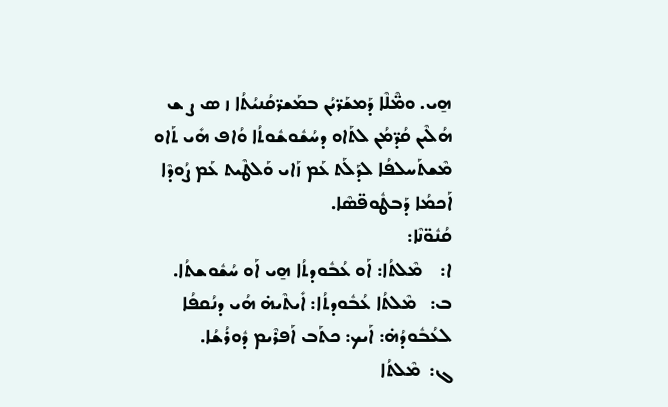ܗ̱ܝ. ܘܡ̈ܶܠܶܐ ܕܰܡܫܰܪ̈ܝܳܢ ܒܡܰܫܪ̈ܩܳܢܝܳܬܳܐ ܙ ܣ ܨ ܫ ܗܳܠܶܝܢ ܩܳܕ̈ܡܳܢ ܠܬܰܐܘ ܕܚܳܫܽܘܫܽܘܬܳܐ ܘܳܐܦ ܗܺܝ ܬܰܐܘ ܡܶܫܬܰܚܠܦܳܐ ܠܕܰܠܰܬ ܥܰܡ ܙܰܐܝ ܘܰܠܛܶܝܬ ܥܰܡ ܨܳܘܕܶܐ ܐܰܟܡܳܐ ܕܰܒܛܽܘܦ̈ܣܶܐ.
ܩܳܢܽܘ̈ܢܶܐ:
ܐ:    ܡܶܠܬܳܐ: ܐܰܘ ܥܳܒܽܘܕܬܳܐ ܗ̱ܝ ܐܰܘ ܚܳܫܽܘܫܬܳܐ.
ܒ:   ܡܶܠܬܳܐ ܥܳܒܽܘܕܬܳܐ: ܐܺܝܬܶܝܗ̇ ܗܳܝ ܕܢܳܩܦܳܐ ܠܥܳܒܽܘܕܳܗ̇: ܐܰܝܟ: ܟܬܰܒ ܐܰܦܪܶܝܡ ܕܽܘܪܳܫܳܐ.
ܓ:  ܡܶܠܬܳܐ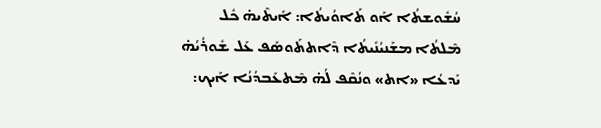ܚܳܫܽܘܫܬܳܐ ܐܰܘ ܬܰܐܘܳܝܬܳܐ: ܐܺܝܬܶܝܗ̇ ܟܽܠ ܡܶܠܬܳܐ ܡܫܰܢܝܳܢܺܝܬܳܐ ܕܶܐܬܬܰܘܣܰܦ ܥܰܠ ܫܽܘܪܳܝܳܗ̇ ܝܰܕܥܳܐ «ܐܬ» ܘܢܳܩܶܦ ܠܳܗ̇ ܡܶܬܥܰܒܕܳܢܳܐ ܐܰܝܟ: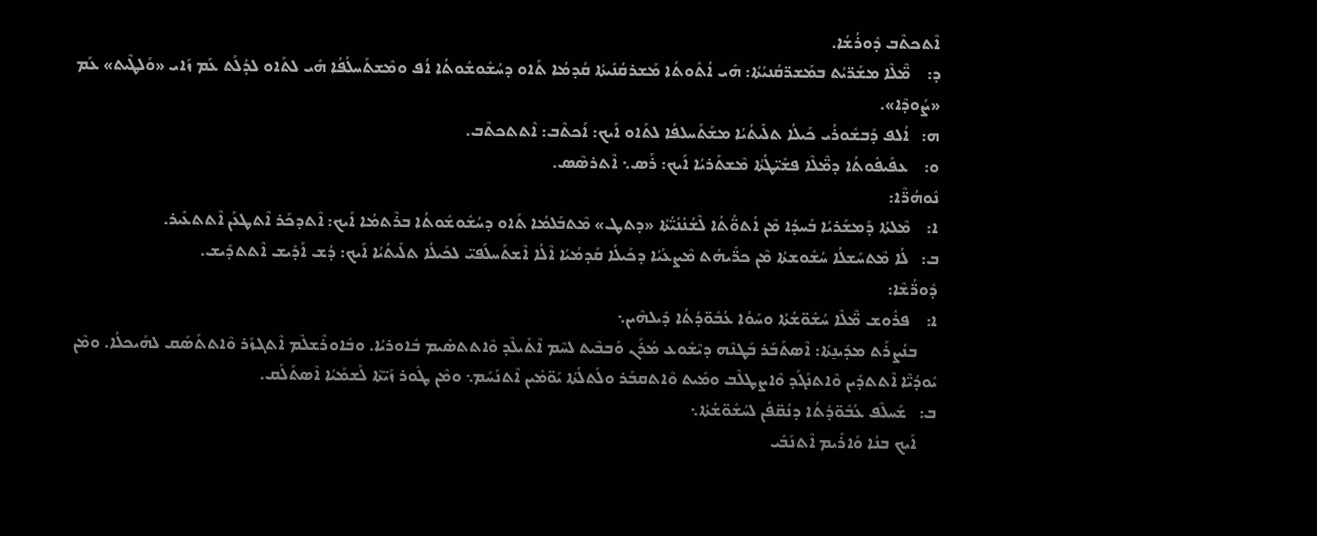ܐܶܬܟܬܶܒ ܕܽܘܪܳܫܳܐ.
ܕ:    ܡ̈ܶܠܶܐ ܡܫܰܪ̈ܝܳܬ ܒܡܰܫܪ̈ܩܳܢܝܳܬܳܐ: ܗܺܝ ܐܳܬܽܘܬܳܐ ܡܰܫܪܩܳܢܺܝܬܳܐ ܩܳܕܡܳܐ ܬܰܐܘ ܕܚܳܫܽܘܫܽܘܬܳܐ ܐܳܦ ܘܡܶܫܬܰܚܠܳܦܳܐ ܗܺܝ ܠܬܰܐܘ ܠܕܳܠܰܬ ܥܰܡ ܙܰܐܝ «ܘܰܠܛܶܝܬ» ܥܰܡ «ܨܳܘܕܶܐ».
ܗ:   ܐܳܠܦ ܕܰܒܫܽܘܪܳܝ ܟܰܝܠܳܐ ܬܠܺܝܬܳܝܳܐ ܡܫܰܬܰܚܠܦܳܐ ܠܬܰܐܘ ܐܰܝܟ: ܐܰܟܬܶܒ: ܐܶܬܬܟܬܶܒ.
ܘ:    ܥܦܺܝܦܽܘܬܳܐ ܕܡ̈ܶܠܶܐ ܦܫܺܝ̈ܛܳܬܳܐ ܡܶܫܬܰܪܝܳܐ ܐܰܝܟ: ܪܰܣ܆ ܐܶܬܪܣܶܣ.
ܢܽܘܗܳܪ̈ܶܐ:
ܐ:    ܡܶܠܬܳܐ ܕܰܡܫܰܪܝܳܐ ܒܰܚܕܳܐ ܡܶܢ ܐܳܬܘ̈ܳܬܳܐ ܠܶܫܳܢܳܢܳܝ̈ܳܬܳܐ «ܕܬܛ» ܡܶܬܒܰܠܡܳܐ ܬܰܐܘ ܕܚܳܫܽܘܫܽܘܬܳܐ ܒܪܶܬܡܳܐ ܐܰܝܟ: ܐܶܬܕܟܰܪ ܐܶܬܛܥܰܢ ܐܶܬܬܥܺܝܪ.
ܒ:   ܠܳܐ ܡܶܬܚܰܫܠܳܐ ܚܳܫܽܘܫܬܳܐ ܡܶܢ ܟܪ̈ܺܝܗܳܬ ܡܶܨܥܳܝܳܐ ܕܟܰܝܠܳܐ ܩܰܕܡܳܝܳܐ ܐܶܠܳܐ ܐܶܫܬܰܚܠܰܦܝ̈ ܠܟܰܝܠܳܐ ܬܠܺܝܬܳܝܳܐ ܐܰܝܟ: ܕܳܫ ܐܰܕܺܝܫ ܐܶܬܬܕܺܝܫ.
ܕܽܘܪ̈ܳܫܶܐ:
ܐ:    ܦܪܽܘܫ ܡ̈ܶܠܶܐ ܚܳܫܽܘ̈ܫܳܬܳܐ ܘܚܰܘܳܐ ܥܳܒܽܘ̈ܕܳܬܳܐ ܕܺܝܠܗܶܝܢ܆
     ܒܢܳܨܪܰܬ ܡܕܺܝܢ̱ܬܳܐ: ܐܶܣܬܰܒܰܪ ܒܰܛܢܶܗ ܕܝܶܫܽܘܥ ܡܳܪܰܢ ܘܰܒܒܶܝܬ ܠܚܶܡ ܐܶܬܺܝܠܶܕ ܘܶܐܬܬܣܺܝܡ ܒܽܐܘܪܝܳܐ. ܘܒܽܐܘܪܶܫܠܶܡ ܐܶܬܓܙܰܪ ܘܶܐܬܬܰܣܰܩ ܠܗܰܝܟܠܳܐ. ܘܡܶܢ ܝܽܘܕܳܝ̈ܶܐ ܐܶܬܬܕܺܝܢ ܘܶܐܬܢܰܓܰܕ ܘܶܐܨܛܠܶܒ ܘܡܺܝܬ ܘܶܐܬܩܒܰܪ ܘܠܰܬܠܳܬܳܐ ܝܰܘ̈ܡܺܝܢ ܐܶܬܢܰܚܰܡ܆ ܘܡܶܢ ܛܽܘܪ ܙܰܝ̈ܬܶܐ ܠܰܫܡܰܝܳܐ ܐܶܣܬܰܠܰܩ.
ܒ:   ܫܰܚܠܶܦ ܥܳܒܽܘ̈ܕܳܬܳܐ ܕܢܳܩ̈ܦܳܢ ܠܚܳܫܽܘ̈ܫܳܬܳܐ܆
     ܐܰܝܟ ܒܢܳܐ ܘܰܐܪܺܝܡ ܐܶܬܢܰܒܺܝ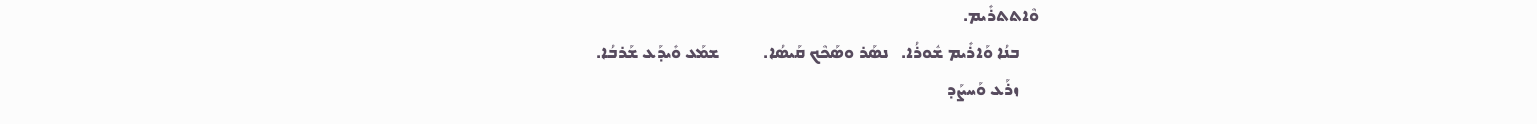ܘܶܐܬܬܪܺܝܡ.
     ܒܢܳܐ ܘܰܐܪܺܝܡ ܫܽܘܪܳܐ.   ܢܣܰܪ ܘܣܰܟܶܟ ܩܰܝܣܳܐ.           ܫܡܰܥ ܘܺܝܕܰܥ ܫܰܪܒܳܐ.
     ܙܪܰܥ ܘܰܚܨܰܕ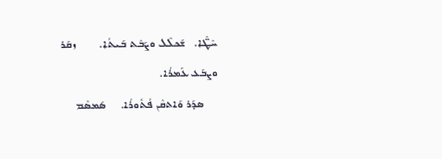ܚܶܛ̈ܶܐ.   ܫܰܟܠܶܠ ܘܨܰܒܶܬ ܒܰܝܬܳܐ.        ܙܩܰܪ ܘܨܒܰܥ ܥܰܡܪܳܐ.
     ܣܕܰܪ ܘܰܐܬܩܶܢ ܦܳܬܽܘܪܳܐ.     ܣܰܡܣܶܡ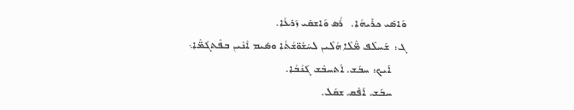ܘܰܐܣܺܝ ܟܪܺܝܗܳܐ.   ܪܳܣ ܘܰܐܫܩܺܝ ܙܰܪܥܳܐ.
ܓ:  ܫܰܚܠܶܦ ܡ̈ܶܠܶܐ ܗܳܠܶܝܢ ܠܚܳܫܽܘ̈ܫܳܬܳܐ ܘܣܺܝܡ ܐܶܢܶܝܢ ܒܦܶܬܓܳܡ̈ܶܐ܆
     ܐܰܝܟ: ܚܒܰܫ. ܐܶܬܚܒܶܫ ܓܰܢܳܒܳܐ.
     ܚܒܰܫ. ܐܰܦܶܩ. ܫܩܰܠ.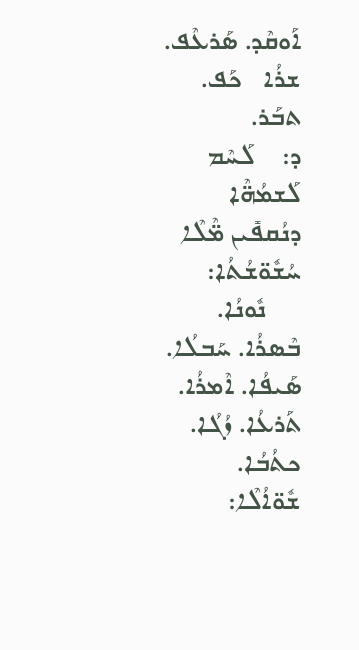ܐܰܘܩܶܕ. ܣܰܪܥܶܦ.   ܫܪܳܐ   ܟܰܦ.  ܬܒܰܪ.
ܕ:    ܠܰܚܶܡ ܠܰܫܡܳܗ̈ܶܐ ܕܢܳܩܦܺܝܢ ܡ̈ܶܠܶܐ ܚܳܫܽܘ̈ܫܳܬܳܐ:
     ܢܽܘܢܳܐ. ܒܶܣܪܳܐ. ܚܰܒܠܳܐ. ܣܰܝܦܳܐ. ܐܶܡܪܳܐ. ܬܰܪܥܳܐ. ܙܳܓܳܐ. ܟܬܳܒܳܐ.
ܫܽܘ̈ܐܳܠܶܐ: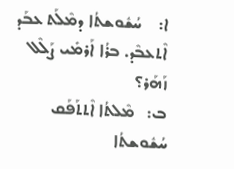ܐ:    ܚܳܫܽܘܫܬܳܐ ܕܡܶܠܰܬ ܥܒܰܕ ܐܶܬܥܒܶܕ. ܒܪܳܐ ܐܰܪܡܺܝ ܨܰܠܶܠ ܙܰܗܰܪ؟
ܒ:   ܡܶܠܬܳܐ ܐܶܬܬܰܦܰܩ ܚܳܫܽܘܫܬܳܐ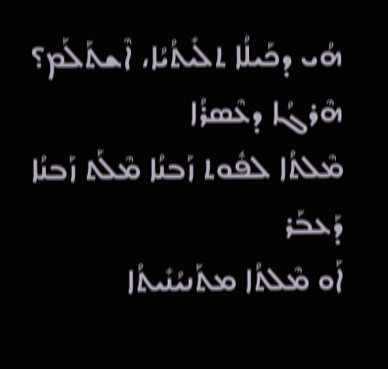ܗܳܝ ܕܟܰܝܠܳܐ ܬܠܺܝܬܳܝܳܐ، ܐܶܫܬܰܠܰܡ؟
ܗܶܪܓܳܐ ܕܥܶܣܪܳܐ
ܡܶܠܬܳܐ ܠܦܽܘܬ ܙܰܒܢܳܐ ܡܶܠܰܬ ܙܰܒܢܳܐ ܕܰܥܒܰܪ
ܐܰܘ ܡܶܠܬܳܐ ܡܬܰܢܝܳܢܺܝܬܳܐ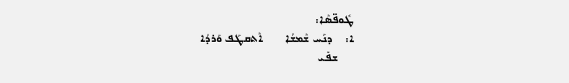ܛܽܘܦ̈ܣܶܐ:
ܐ:    ܕܢܰܚ ܫܶܡܫܳܐ       ܐܶܬܩܛܰܦ ܘܰܪܕܳܐ
     ܫܦܺܝ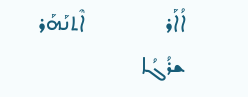ܐܳܐܰܪ              ܐܶܬܢܰܗܰܪ ܫܪܳܓܳܐ